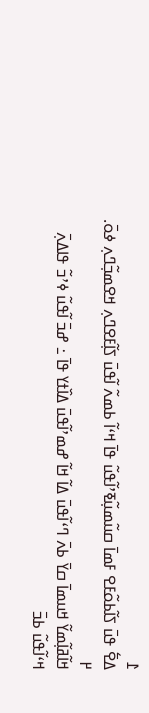߁
ߡߐ߱ ߟߎ߫ ߖߊ߬ߕߋ߬ߓߐ ߓߘߊ߫ ߛߎ߬ߘߎ߲߬ߧߴߊ߬ߟߎ߬ ߟߊ߫ ߞߵߊ߬ ߕߘߍ߬ ߊ߬ߟߎ߫ ߖߊ߲߬ߓߐߣߍ߲ ߞߐߘߏ߲߬ߣߍ߲ ߦߋ߫.
߂
ߞߊ߬ߥߊ߲߬ߘߌ߬ ߞߎߘߊ߫ ߛߌ߫ ߕߍ߫ ߣߵߊ߬ߟߎ߫ ߡߊ߬ ߞߊ߬ ߝߘߴߊ߬ߟߎ߫ ߡߊ߰ߙߌ ߟߊ߫ ߸ ߝߏ߫ ߊ߬ߟߎ߬ ߦߴߏ߬ ߟߊߡߍ߲߫ ߞߵߊ߬ߟߎ߬ ߕߏ߫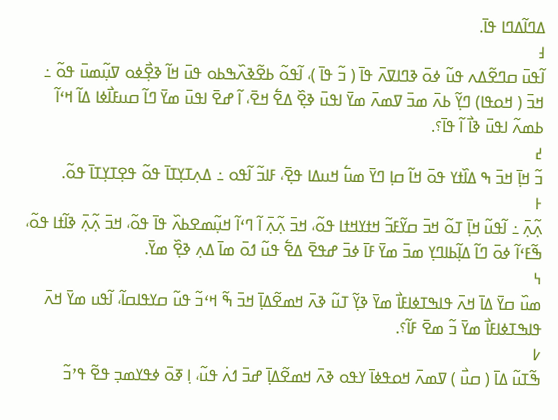ߡߣߊ߬ߡߣߊ ߟߊ߫.
߃
ߊ߬ߟߎ߫ ߛߣߐ߬ߡߍ ߟߎ߬ ߦߋ߫ ߢߣߊߜߍ߫ ߟߊ߫ ( ߏ߬ ߟߊ߫ )، ߊ߬ߟߋ߬ ߕߐ߬ߢߍ߰ߒߕߋ ߟߎ߫ ߞߊ߬ ߢߐ߲߯ߦߋ ߜߎ߲߬ߘߎ߫ ߟߋ߬ ߸ ߞߏ߫ ( ߞߋߟߊ) ߣߌ߲߬ ߕߍ߫ ߘߏ߫ ߜߘߍ߫ ߘߌ߫ ߊߟߎ߫ ߢߐ߲߰ ߡߐ߱ ߞߐ߫، ߊ߬ ߝߐ߫ ߊߟߎ߫ ߘߌ߫ ߣߊ߬ ߛߎߓߊ߯ߦߊ ߡߊ߬ ߞߵߊ߬ ߕߘߍ߬ ߊߟߎ߫ ߢߊ߯ ߊ߬ ߟߊ߫؟.
߄
ߏ߬ ߞߊ߲߫ ߞߏ߫ ߒ ߡߊ߰ߙߌ ߟߋ߫ ߞߊ߬ ߛߊ߲ ߣߌ߫ ߘߎ߱ ߞߎߡߊ ߟߐ߲߫، ߓߊߏ߬ ߊ߬ߟߋ ߸ ߡߍ߲ߠߌ߲ߠߊ߫ ߟߋ߬ ߟߐ߲ߠߌ߲ߠߊ߫ ߟߋ߬.
߅
ߍ߲߬ߍ߲߫ ߸ ߊ߬ߟߎ߬ ߞߊ߲߫ ߠߋ߬ ߞߏ߫ ߛߌ߬ߓߏ߬ ߞߙߌߞߙߊ ߟߋ߬، ߞߏ߫ ߍ߲߬ߍ߲߫ ߊ߬ ߣߵߊ߬ ߞߎ߲߬ߘߐߕߍ߰ ߟߊ߫ ߟߋ߬، ߞߏ߫ ߍ߲߬ߍ߲߫ ߢߊ߬ߙߊ ߟߋ߬، ߒ߬ߓߵߊ߬ ߦߋ߫ ߣߊ߬ ߡߊ߲߬ߕߊߣߌ߲ ߘߏ߫ ߘߌ߫ ߓߊ߫ ߦߏ߫ ߝߟߐ߫ ߡߐ߱ ߟߎ߬ ߗߋ߫ ߘߊ߫ ߡߍ߲ ߢߐ߲߰ ߘߌ߫.
߆
ߘߎ߰ ߛߌ߫ ߡߊ߫ ߞߍ߫ ߟߊߒߠߦߊߓߊ߯ ߘߌ߫ ߢߌ߲߬ ߠߎ߬ ߢߍ߫ ߞߘߐ߬ߡߊ߲߫ ߞߏ߫ ߒ߬ ߞߵߏ߬ ߟߎ߬ ߛߌߟߊߛߊ߬، ߊ߬ߟߎ ߘߌ߫ ߞߍ߫ ߟߊߒߠߦߊߓߊ߯ ߘߌ߫ ߏ߬ ߘߐ߫ ߓߊ߬؟.
߇
ߒ߬ߠߎ߬ ߡߊ߫ ( ߛߎ߯ ) ߜߘߍ߫ ߞߋߟߦߊ߫ ߌߟߋ ߢߍ߫ ߞߘߐ߬ߡߊ߲߫ ߝߏ߫ ߗߍ߭ ߟߎ߬، ߊ߲ ߧߋ߫ ߦߟߌߘߏ߲ ߟߐ߬ ߟߴߏ߬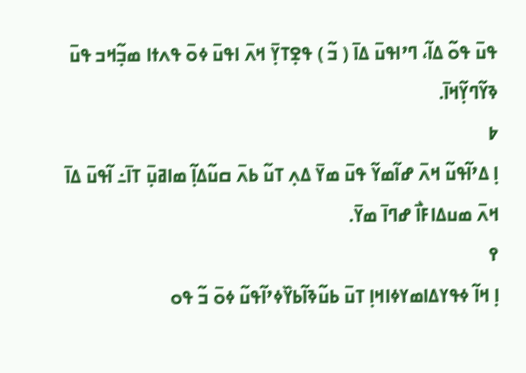ߟߎ߫ ߟߋ߬ ߡߊ߬، ߣߴߊߟߎ߫ ߡߊ߫ ( ߏ߬ ) ߟߐ߲ߠߌ߲߫ ߞߍ߫ ߊߟߎ߫ ߦߋ߫ ߟߍߙߊ ߘߏ߲߬ߞߏ ߟߎ߫ ߢߌ߬ߣߌ߲߬ߞߊ߫.
߈
ߊ߲ ߡߴߊ߬ߟߎ߬ ߞߍ߫ ߝߊ߬ߘߌ߬ ߟߎ߫ ߘߌ߫ ߡߍ߲ ߠߎ߬ ߕߍ߫ ߛߎ߬ߡߊ߲߬ ߘߊߥߎ߲߫ ߠߊ߫߸ ߊ߬ߟߎ߫ ߡߊ߫ ߞߍ߫ ߘߎߡߊߓߊ߯ ߝߣߊ߫ ߘߌ߫.
߉
ߊ߲ ߞߊ߬ ߦߟߌߡߊߘߌߦߊߞߊ߲ ߠߎ߫ ߕߎ߬ߢߊ߬ߕߌ߰ߦߴߊ߬ߟߎ߬ ߦߋ߫ ߏ߬ ߟߋ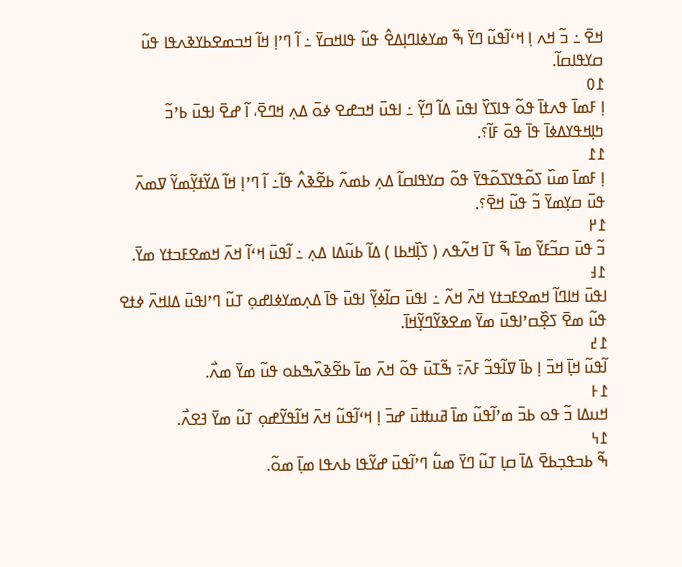ߞߐ߫ ߸ ߏ߬ ߞߍ ߊ߲ ߞߵߊ߬ߟߎ߬ ߣߌ߫ ߒ߬ ߘߌߦߊߣߊ߲ߡߐ߮ ߟߎ߬ ߟߊߞߛߌ߫ ߸ ߊ߬ ߣߴߊ߲ ߞߊ߬ ߞߏߘߐߕߌߢߍߟߊ ߟߎ߬ ߛߌߟߊߛߊ߬.
߁߀
ߊ߲ ߓߘߊ߫ ߟߍߙߊ߫ ߟߋ߬ ߟߊߖߌ߰ ߊߟߎ߫ ߡߊ߬ ߣߌ߲߬ ߸ ߊߟߎ߫ ߞߏߝߐ ߦߋ߫ ߡߍ߲ ߞߣߐ߫، ߊ߬ ߝߐ߫ ߊߟߎ߫ ߕߴߏ߬ ߤߊ߲ߞߟߌߡߦߊ߫ ߟߊ߫ ߟߋ߫ ߓߊ߬؟.
߁߁
ߊ߲ ߓߘߊ߫ ߘߎ߰ ߖߋ߬ߟߌߖߋ߬ߟߌ߫ ߟߋ߬ ߛߌߟߊߛߊ߬ ߡߍ߲ ߕߘߍ߬ ߕߐ߬ߢߍ߮ ߟߊ߬߸ ߊ߬ ߣߴߊ߲ ߞߊ߬ ߡߌ߬ߙߌ߲߬ߘߌ߬ ߜߘߍ߫ ߟߎ߫ ߛߌ߲ߘߌ߫ ߏ߬ ߟߎ߬ ߞߐ߫؟.
߁߂
ߏ߬ ߟߎ߫ ߛߏ߬ߓߌ߬ ߘߊ߫ ߒ߬ ߠߊ߫ ߞߍ߬ߟߍ ( ߖߊ߲߰ߞߕߊ ) ߡߊ߬ ߕߎ߬ߡߊ ߡߍ߲ ߸ ߊ߬ߟߎ߫ ߞߵߊ߬ ߞߍ߫ ߞߘߐߓߏߙߌ ߘߌ߫.
߁߃
ߊߟߎ߫ ߞߊߣߊ߬ ߞߘߐߓߏߙߌ ߞߍ߫ ߞߍ߬ ߸ ߊߟߎ߫ ߛߊ߬ߦߌ߲߬ ߊߟߎ߫ ߟߊ߫ ߡߍ߲ߘߌߦߊߝߋ߲ ߠߎ߬ ߣߴߊߟߎ߫ ߡߊߞߍ߫ ߦߙߐ ߟߎ߬ ߘߐ߫ ߖߐ߲߰ߛߴߊߟߎ߫ ߘߌ߫ ߘߐߢߌ߬ߣߌ߲߬ߞߊ߫.
߁߄
ߊ߬ߟߎ߬ ߞߊ߲߫ ߞߏ߫ ߊ߲ ߕߊ߫ ߜߊ߬ߟߏ߬ ߓߍ߫߹ ߒ߬ߠߎ߫ ߟߋ߬ ߞߍ߫ ߘߊ߫ ߕߐ߬ߢߍ߰ߒߕߋ ߟߎ߬ ߘߌ߫ ߘߍ߯.
߁߅
ߞߎߡߊ ߏ߬ ߟߋ ߕߏ߫ ߘߴߊ߬ߟߎ߬ ߘߊ߫ ߥߎߚߎ߫ ߝߏ߫ ߊ߲ ߞߵߊ߬ߟߎ߬ ߞߍ߫ ߞߊ߬ߟߌ߬ߝߋ߲ ߠߎ߬ ߘߌ߫ ߔߐߍ߯.
߁߆
ߒ߬ ߕߏߟߏ߲ߕߐ߫ ߡߊ߫ ߛߊ߲ ߠߎ߬ ߣߌ߫ ߘߎ߱ ߣߴߊ߬ߟߎ߫ ߝߌ߬ߟߊ ߕߍߟߊ ߘߊ߲߫ ߘߋ߬.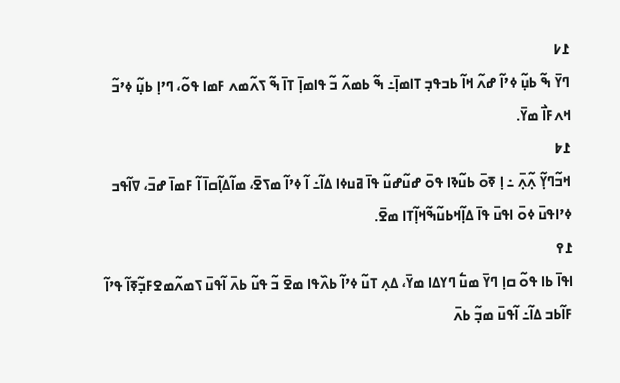߁߇
ߣߌ߫ ߒ߬ ߕߎ߲߬ ߦߴߊ߬ ߝߍ߬ ߞߊ߬ ߕߏߟߏ߲ ߠߊߘߊ߲߫߸ ߒ߬ ߕߘߍ߬ ߏ߬ ߟߊߘߊ߲߫ ߠߊ߫ ߒ߬ ߖߍ߬ߘߍ ߓߘߊ ߟߋ߬، ߣߴߊ߲ ߕߎ߲߬ ߦߴߏ߬ ߞߍߓߊ߯ ߘߌ߫.
߁߈
ߞߏ߬ߣߌ߲߬ ߍ߲߬ߍ߲߫ ߸ ߊ߲ ߧߋ߫ ߕߎ߬ߢߊ ߟߋ߫ ߝߎ߬ߝߎ߬ ߟߊ߫ ߥߎߦߊ ߡߊ߬߸ ߊ߬ ߦߴߊ߬ ߘߖߐ߫، ߘߊ߬ߡߊ߲߬ߛߊ߫ ߊ߬ ߓߘߊ߫ ߝߏ߫، ߜߊ߬ߟߏ ߦߴߊߟߎ߫ ߦߋ߫ ߊߟߎ߫ ߟߊ߫ ߡߊ߲߬ߞߕߎ߬ߒ߬ߞߊ߲߬ߠߊ ߘߐ߫.
߁߉
ߊߟߊ߫ ߕߊ ߟߋ߬ ߛߊ߲ ߣߌ߫ ߘߎ߱ ߣߌߡߊ ߘߌ߫، ߡߍ߲ ߠߎ߬ ߦߴߊ߬ ߕߍ߰ߟߊ ߘߐ߫ ߏ߬ ߟߎ߬ ߕߍ߫ ߊ߬ߟߎ߫ ߖߘߍ߬ߘߐߓߏ߲߬ߧߊ߬ ߟߴߊ߬ ߓߊ߬ߕߏ ߡߊ߬߸ ߊ߬ߟߎ߫ ߘߏ߲߬ ߕߍ߫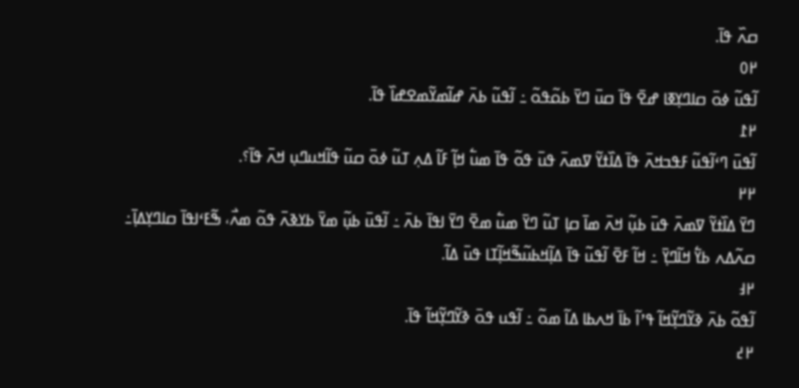ߛߍ߰ ߟߊ߫.
߂߀
ߊ߬ߟߎ߬ ߦߋ߫ ߛߊߣߌ߲ߧߊ ߝߐ߫ ߟߊ߫ ߛߎ߫ ߣߌ߫ ߕߋ߬ߟߋ߬ ߸ ߊ߬ߟߎ߬ ߕߍ߫ ߝߊ߬ߘߌ߬ߘߐߝߊ߰ ߟߊ߫.
߂߁
ߊ߬ߟߎ߫ ߣߵߊ߬ߟߎ߬ ߓߟߏߞߍ߫ ߟߊ߫ ߡߊ߰ߙߌ߬ ߜߘߍ߫ ߟߎ߫ ߟߋ߬ ߟߊ߫ ߘߎ߱ ߞߊ߲߬ ߓߊ߬ ߡߍ߲ ߠߎ߬ ߦߋ߫ ߛߎ߬ ߟߊ߬ߞߎߣߎ߲ ߞߍ߫ ߟߊ߫؟.
߂߂
ߣߌ߫ ߡߊ߰ߙߌ߬ ߜߘߍ߫ ߟߎ߫ ߕߎ߲߬ ߞߍ߫ ߘߊ߫ ߛߊ߲ ߠߎ߬ ߣߌ߫ ߘߎ߱ ߘߐ߫ ߣߌ߫ ߊߟߊ߫ ߕߍ߫ ߸ ߊ߬ߟߎ߫ ߕߎ߲߬ ߘߌ߫ ߕߌߢߍ߫ ߟߋ߬ ߘߍ߯، ߒ߬ߓߵߊߟߊ߫ ߛߊߣߌ߲ߡߊ߲߫߸ ߛߍ߬ߡߍ ߕߌ߱ ߞߊ߬ߣߌ߲߫ ߸ ߞߊ߬ ߓߐ߫ ߊ߬ߟߎ߬ ߟߊ߫ ߡߊ߲߬ߞߕߎ߬ߒ߬ߞߊ߲߬ߠߊ ߟߎ߫ ߡߊ߬.
߂߃
ߊ߬ߟߋ߬ ߕߍ߫ ߢߌ߬ߣߌ߲߬ߞߊ߬ ߟߴߊ߬ ߕߊ߫ ߞߍߕߊ ߡߊ߬ ߘߋ߬ ߸ ߊ߬ߟߎ ߟߋ߫ ߢߌ߬ߣߌ߲߬ߞߊ߬ ߟߊ߫.
߂߄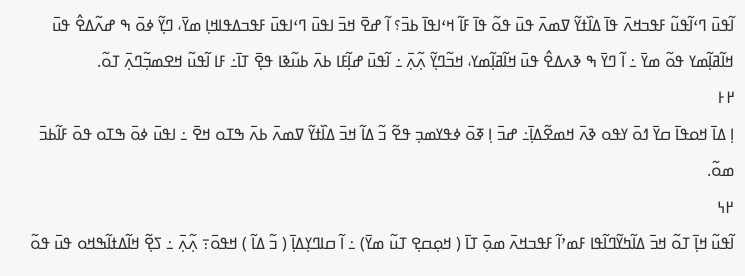ߊ߬ߟߎ߫ ߣߵߊ߬ߟߎ߬ ߓߟߏߞߍ߫ ߟߊ߫ ߡߊ߰ߙߌ߬ ߜߘߍ߫ ߟߎ߫ ߟߋ߬ ߟߊ߫ ߓߊ߬ ߞߵߊߟߊ߫ ߕߏ߫؟ ߊ߬ ߝߐ߫ ߞߏ߫ ߊߟߎ߫ ߣߵߊߟߎ߫ ߓߟߏߡߟߊߞߊ߲ ߘߌ߫، ߣߌ߲߬ ߦߋ߫ ߒ ߝߍ߬ߡߐ߮ ߟߎ߫ ߞߊ߬ߥߊ߲߬ߘߌ ߟߋ߬ ߘߌ߫ ߸ ߊ߬ ߣߌ߫ ߒ ߢߍߡߐ߮ ߟߎ߫ ߞߊ߬ߥߊ߲߬ߘߌ، ߞߏ߬ߣߌ߲߬ ߍ߲߬ߍ߲߫ ߸ ߊ߬ߟߎ߫ ߝߊ߲߬ߓߊ ߕߍ߫ ߕߎ߬ߢߊ ߟߐ߲߫ ߠߊ߫߸ ߓߊ ߊ߬ߟߎ߬ ߞߐߘߏ߲߬ߣߍ߲߫ ߠߋ߬.
߂߅
ߊ߲ ߡߊ߫ ߞߋߟߊ߫ ߛߌ߫ ߗߋ߫ ߌߟߋ ߢߍ߫ ߞߘߐ߬ߡߊ߲߫߸ ߝߏ߫ ߊ߲ ߧߋ߫ ߦߟߌߘߏ߲ ߟߐ߬ ߏ߬ ߡߊ߬ ߞߏ߫ ߡߊ߰ߙߌ߬ ߜߘߍ߫ ߕߍ߫ ߒߠߋ ߞߐ߫ ߸ ߊߟߎ߫ ߦߋ߫ ߒߠߋ ߟߋ߫ ߓߊ߬ߕߏ߫ ߘߋ߬.
߂߆
ߊ߬ߟߎ߬ ߞߊ߲߫ ߠߋ߬ ߞߏ߫ ߡߊ߬ߤߌ߬ߣߊ߬ߟߊ ߓߘߴߊ߬ ߓߟߏߞߍ߫ ߘߋ߲߫ ߠߊ߫ ( ߞߋ߲ߛߐ߲ ߠߎ߬ ߘߌ߫) ߸ ߊ߬ ߛߊߣߌ߲ߡߊ߲߫ ( ߏ߬ ߡߊ߬ ) ߞߟߋ߫߹ ߍ߲߬ߍ߲߫ ߸ ߖߐ߲߬ ߞߊ߬ߡߙߊ߬ߒߞߋ ߟߎ߫ ߟߋ߬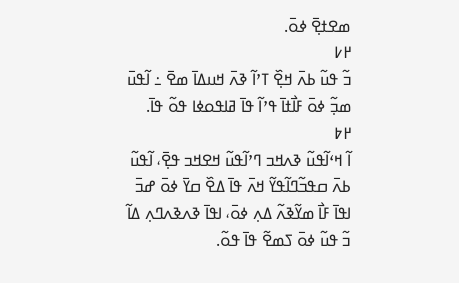ߘߐߙߐ߲߫ ߦߋ߫.
߂߇
ߏ߬ ߟߎ߬ ߕߍ߫ ߞߐ߲߰ ߠߴߊ߬ ߢߍ߫ ߞߎߡߊ߫ ߘߐ߫ ߸ ߊ߬ߟߎ߫ ߘߏ߲߬ ߦߋ߫ ߓߊ߯ߙߊ߫ ߟߴߊ߬ ߟߊ߫ ߥߊߟߋߦߊ ߟߋ߬ ߟߊ߫.
߂߈
ߊ߬ ߞߵߊ߬ߟߎ߬ ߢߍߞߏ ߣߴߊ߬ߟߎ߬ ߞߐߞߏ ߟߐ߲߫، ߊ߬ߟߎ߬ ߕߍ߫ ߛߟߏ߬ߣߊ߬ߟߌ߬ ߞߍ߫ ߟߊ߫ ߡߐ߰ ߛߌ߫ ߦߋ߫ ߝߏ߫ ߊߟߊ߫ ߓߊ߯ ߘߌ߬ߢߍ߬ ߡߍ߲ ߦߋ߫، ߊߟߊ߫ ߢߍߢߍߣߍ߲ ߡߊ߬ ߏ߬ ߟߎ߬ ߦߋ߫ ߖߘߐ߬ ߟߊ߫ ߟߋ߬.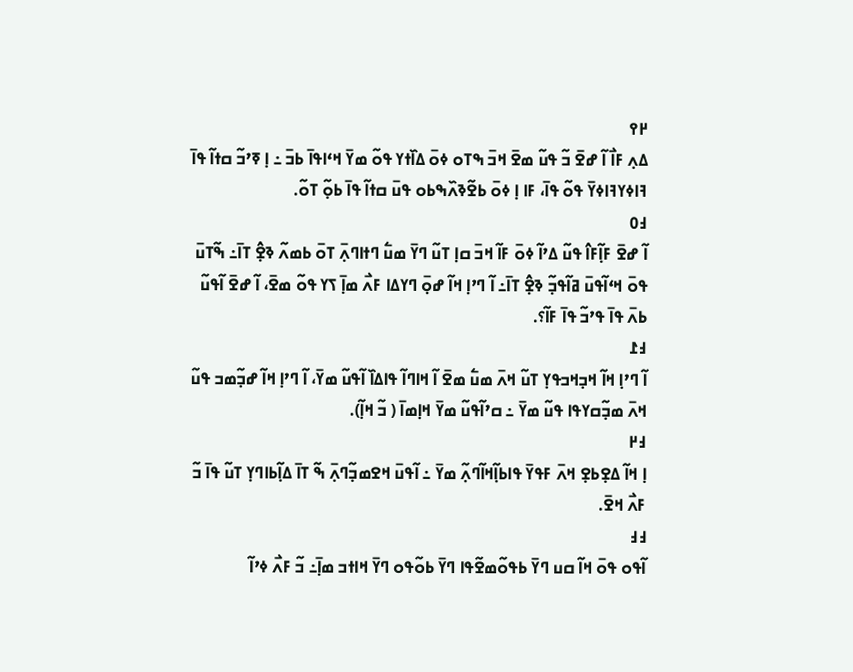߂߉
ߡߍ߲ ߓߊ߯ ߊ߬ ߝߐ߫ ߏ߬ ߟߎ߬ ߘߐ߫ ߞߏ߫ ߒߠߋ ߦߋ߫ ߡߊ߰ߙߌ ߟߋ߬ ߘߌ߫ ߞߵߊߟߊ߫ ߕߏ߫ ߸ ߊ߲ ߧߴߏ߬ ߛߙߊ߬ ߟߊ߫ ߔߊߦߌߔߊߦߌ߫ ߟߋ߬ ߟߊ߫، ߓߊ ߊ߲ ߦߋ߫ ߕߐ߬ߢߍ߰ߒߕߋ ߟߎ߫ ߛߙߊ߬ ߟߊ߫ ߕߋ߲߬ ߠߋ߬.
߃߀
ߊ߬ ߝߐ߫ ߓߊ߲߬ߓߊ߮ ߟߎ߬ ߡߴߊ߬ ߦߋ߫ ߓߊ߬ ߞߏ߫ ߛߊ߲ ߠߎ߬ ߣߌ߫ ߘߎ߱ ߣߙߊߣߍ߲߫ ߠߋ߫ ߕߘߍ߬ ߢߐ߲߮ ߠߊ߫߸ ߒ߬ߠߎ߫ ߟߋ߫ ߞߵߊ߬ߟߎ߫ ߥߊ߬ߟߏ߲߬ ߢߐ߲߮ ߠߊ߫߸ ߊ߬ ߣߴߊ߲ ߞߊ߬ ߝߋ߲߫ ߣߌߡߊ ߓߍ߯ ߘߊ߲߫ ߖߌ ߟߋ߬ ߘߐ߫، ߊ߬ ߝߐ߫ ߊ߬ߟߎ߬ ߕߍ߫ ߟߊ߫ ߟߴߏ߬ ߟߊ߫ ߓߊ߬؟.
߃߁
ߊ߬ ߣߴߊ߲ ߞߊ߬ ߞߏ߲ߞߏߟߌ߲ ߠߎ߬ ߞߍ߫ ߘߎ߱ ߘߐ߫ ߊ߬ ߞߊߣߊ߬ ߟߊߡߊ߰ ߊ߬ߟߎ߬ ߘߌ߫، ߊ߬ ߣߴߊ߲ ߞߊ߬ ߝߏ߲߬ߘߏ ߟߎ߬ ߞߍ߫ ߘߏ߲߬ߛߌߟߊ ߟߎ߬ ߘߌ߫ ߸ ߛߴߊ߬ߟߎ߬ ߘߌ߫ ߞߊ߲ߘߊ߫ ( ߏ߬ ߞߊ߲߬).
߃߂
ߊ߲ ߞߊ߬ ߡߐ߲ߕߐ߲ ߞߍ߫ ߓߟߌ߫ ߟߊߕߊ߲߬ߞߊ߬ߣߍ߲߬ ߘߌ߫ ߸ ߊ߬ߟߎ߫ ߞߐߘߏ߲߬ߣߍ߲߫ ߒ߬ ߠߊ߫ ߡߊ߲߬ߕߊߣߌ߲ ߠߎ߬ ߟߊ߫ ߏ߬ ߓߍ߯ ߞߐ߫.
߃߃
ߊ߬ߟߋ ߟߋ߫ ߞߊ߬ ߛߎ ߣߌ߫ ߕߟߋ߬ߘߐ߬ߟߊ ߣߌ߫ ߕߋ߬ߟߋ ߣߌ߫ ߞߊߙߏ ߘߊ߲߫߸ ߏ߬ ߓߍ߯ ߦߴߊ߬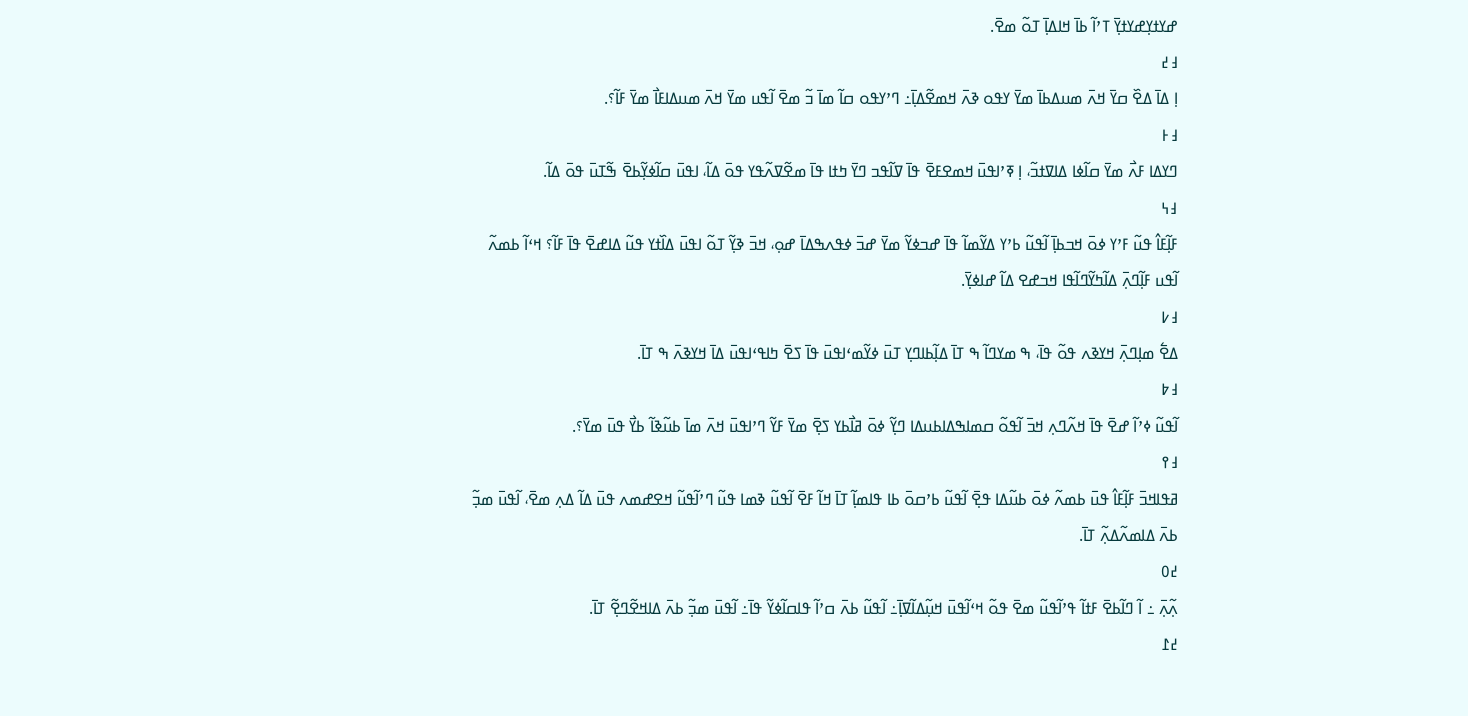ߝߌߙߌ߲ߝߌߙߌ߲߫ ߠߴߊ߬ ߕߊ߫ ߞߊߡߊ߲߫ ߠߋ߬ ߘߐ߫.
߃߄
ߊ߲ ߡߊ߫ ߡߐ߰ ߛߌ߫ ߞߍ߫ ߘߎߡߕߊ߫ ߘߌ߫ ߌߟߋ ߢߍ߫ ߞߘߐ߬ߡߊ߲߫߸ ߣߴߌߟߋ ߛߊ߬ ߘߊ߫ ߏ߬ ߘߐ߫ ߊ߬ߟߎ ߘߌ߫ ߞߍ߫ ߘߎߡߊߓߊ߯ ߘߌ߫ ߓߊ߬؟.
߃߅
ߣߌߡߊ ߓߍ߯ ߘߌ߫ ߛߊ߬ߦߊ ߡߊߜߙߏ߬، ߊ߲ ߧߴߊߟߎ߫ ߞߘߐߓߐ߫ ߟߊ߫ ߜߊ߬ߟߏ ߣߌ߫ ߤߙߊ ߟߊ߫ ߘߐ߬ߜߍ߬ߟߌ ߟߋ߫ ߡߊ߬، ߊߟߎ߫ ߛߊ߬ߦߌ߲߬ߕߐ߫ ߒ߬ߠߎ߫ ߟߋ߫ ߡߊ߬.
߃߆
ߓߊ߲߬ߓߊ߮ ߟߎ߬ ߓߴߌ ߦߋ߫ ߞߏߕߊ߲߫ ߊ߬ߟߎ߬ ߕߴߌ ߡߌ߬ߘߊ߬ ߟߊ߫ ߝߏߦߌ߬ ߘߌ߫ ߝߏ߫ ߦߟߍߒߡߊ߫ ߝߋ߲، ߞߏ߫ ߢߌ߲߬ ߠߋ߬ ߊߟߎ߫ ߡߊ߰ߙߌ ߟߎ߬ ߡߊߝߐ߫ ߟߊ߫ ߓߊ߬؟ ߞߵߊ߬ ߕߘߍ߬ ߊ߬ߟߎ ߓߊ߲߬ߣߍ߲߫ ߡߊ߬ߤߌ߬ߣߊ߬ߟߊ ߞߏߝߐ ߡߊ߬ ߝߊߦߌ߲߫.
߃߇
ߡߐ߱ ߘߊ߲ߣߍ߲߫ ߞߌߢߍ ߟߋ߬ ߟߊ߫، ߒ ߘߌߣߊ߬ ߒ ߠߊ߫ ߡߊ߲߬ߕߊߣߌ߲ ߠߎ߫ ߦߌ߬ߘߵߊߟߎ߫ ߟߊ߫ ߖߐ߫ ߤߊߟߵߊߟߎ߫ ߡߊ߫ ߞߌߢߍ߫ ߒ ߠߊ߫.
߃߈
ߊ߬ߟߎ߬ ߦߴߊ߬ ߝߐ߫ ߟߊ߫ ߞߍ߬ߣߍ߲ ߞߏ߫ ߊ߬ߟߋ߬ ߛߘߊߒߡߊߕߎߡߊ ߣߌ߲߬ ߦߋ߫ ߥߊ߯ߕߌ ߖߐ߲߫ ߘߌ߫ ߓߌ߬ ߣߴߊߟߎ߫ ߞߍ߫ ߘߊ߫ ߕߎ߬ߢߊ߬ ߕߌ߯ ߟߎ߫ ߘߌ߫؟.
߃߉
ߥߟߊߞߏ߫ ߓߊ߲߬ߓߊ߮ ߟߎ߫ ߕߘߍ߬ ߦߋ߫ ߕߎ߬ߡߊ ߟߐ߲߫ ߊ߬ߟߎ߬ ߕߴߛߋ߫ ߕߊ ߟߊߘߊ߲߬ ߠߊ߫ ߞߊ߬ ߓߐ߫ ߊ߬ߟߎ߬ ߢߘߊ ߟߎ߬ ߣߴߊ߬ߟߎ߬ ߞߐߝߘߍ ߟߎ߫ ߡߊ߬ ߡߍ߲ ߘߐ߫، ߊ߬ߟߎ߫ ߘߏ߲߬ ߕߍ߫ ߡߊߘߍ߬ߡߍ߲߬ ߠߊ߫.
߄߀
ߍ߲߬ߍ߲߫ ߸ ߊ߬ ߣߊ߬ߕߐ߫ ߓߙߊ߬ ߟߴߊ߬ߟߎ߬ ߘߐ߫ ߟߋ߬ ߞߵߊ߬ߟߎ߫ ߞߎ߲߬ߡߊ߬ߜߊ߲߫߸ ߊ߬ߟߎ߬ ߕߍ߫ ߛߴߊ߬ ߟߊߛߊ߬ߦߌ߬ ߟߊ߫߸ ߊ߬ߟߎ߫ ߘߏ߲߬ ߕߍ߫ ߡߊߞߐ߬ߣߐ߲߬ ߠߊ߫.
߄߁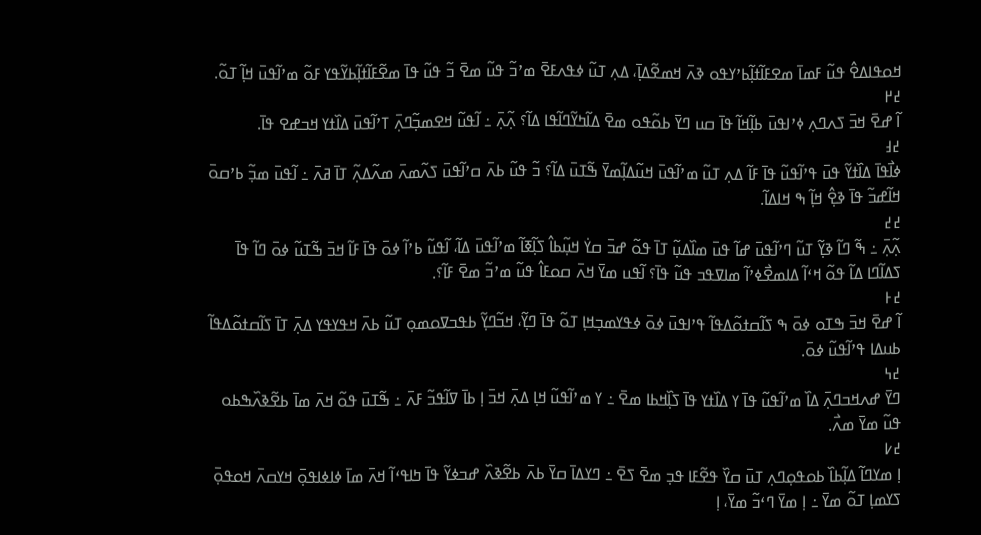ߞߋߟߊߡߐ߮ ߟߎ߬ ߓߘߊ߫ ߘߐߓߊ߬ߙߊ߲߬ߕߴߌߟߋ ߢߍ߫ ߞߘߐ߬ߡߊ߲߫، ߡߍ߲ ߠߎ߬ ߦߟߍߓߐ߫ ߘߴߏ߬ ߟߎ߬ ߘߐ߫ ߏ߬ ߟߎ߬ ߟߊ߫ ߘߐ߬ߓߊ߬ߙߊ߲߬ߕߌ߬ߟߌ ߓߋ߬ ߘߴߊ߬ߟߎ߫ ߞߊ߲߬ ߠߋ߬.
߄߂
ߊ߬ ߝߐ߫ ߞߏ߫ ߖߍߣߍ߲ ߦߴߊߟߎ߫ ߕߊ߲߬ߞߊ߬ ߟߊ߫ ߛߎ ߣߌ߫ ߕߋ߬ߟߋ ߘߐ߫ ߡߊ߬ߤߌ߬ߣߊ߬ߟߊ ߡߊ߬؟ ߍ߲߬ߍ߲߫ ߸ ߊ߬ߟߎ߬ ߞߐߘߏ߲߬ߣߍ߲߫ ߠߴߊ߬ߟߎ߫ ߡߊ߰ߙߌ ߞߏߝߐ ߟߊ߫.
߄߃
ߦߊ߯ߟߊ߫ ߡߊ߰ߙߌ߬ ߟߎ߫ ߟߴߊ߬ߟߎ߬ ߟߊ߫ ߓߊ߬ ߡߍ߲ ߠߎ߬ ߘߴߊ߬ߟߎ߫ ߞߎ߬ߡߊ߲߬ߘߌ߫ ߒ߬ߠߎ߫ ߡߊ߬؟ ߏ߬ ߟߎ߬ ߕߍ߫ ߛߴߊ߬ߟߎ߫ ߖߍ߬ߘߍ߫ ߘߍ߬ߡߍ߲߬ ߠߊ߫ ߥߍ߫ ߸ ߊ߬ߟߎ߫ ߘߏ߲߬ ߕߴߛߋ߫ ߞߊ߬ߝߏ߬ ߟߊ߫ ߢߐ߲߮ ߞߊ߲߬ ߒ ߞߊߡߊ߬.
߄߄
ߍ߲߬ߍ߲߫ ߸ ߒ߬ ߣߊ߬ ߢߌ߲߬ ߠߎ߬ ߣߴߊ߬ߟߎ߫ ߝߊ߬ ߟߎ߫ ߘߊ߰ߡߎ߲߬ ߠߊ߫ ߟߋ߬ ߝߏ߫ ߛߌ߭ ߞߎ߲߬ߕߊ߮ ߖߊ߲߬ߧߊ߬ ߘߴߊ߬ߟߎ߫ ߡߊ߬، ߊ߬ߟߎ߬ ߕߴߊ߬ ߦߋ߫ ߟߊ߫ ߓߊ߬ ߞߏ߫ ߒ߬ߠߎ߬ ߦߋ߫ ߣߊ߬ ߟߊ߫ ߖߡߊ߬ߣߊ ߡߊ߬ ߟߋ߬ ߞߵߊ߬ ߡߊߘߐ߯ߦߴߊ߬ ߘߊߜߟߏ ߟߎ߬ ߟߊ߫؟ ߊ߬ߟߎ ߘߌ߫ ߞߍ߫ ߛߋߓߊ߮ ߟߎ߬ ߘߴߏ߬ ߘߐ߫ ߓߊ߬؟.
߄߅
ߊ߬ ߝߐ߫ ߞߏ߫ ߒߠߋ ߦߋ߫ ߒ ߖߊ߬ߛߙߋ߬ߡߟߊ߬ ߟߴߊߟߎ߫ ߦߋ߫ ߦߟߌߘߏ߲ߞߊ߲ ߠߋ߬ ߟߊ߫ ߣߌ߲߬، ߞߏ߬ߣߌ߲߬ ߕߟߏߜߋߘߋ߲ ߠߎ߬ ߕߍ߫ ߞߟߌߟߌ ߡߍ߲߫ ߠߊ߫ ߖߊ߬ߛߙߋ߬ߡߟߊ߬ ߕߎߡߊ ߟߴߊ߬ߟߎ߬ ߦߋ߫.
߄߆
ߣߌ߫ ߝߍߞߏߣߍ߲߫ ߡߊ߰ ߘߴߊ߬ߟߎ߬ ߟߊ߫ ߌ ߡߊ߰ߙߌ ߟߊ߫ ߖߊ߲߰ߞߕߊ ߘߐ߫ ߸ ߌ ߘߴߊ߬ߟߎ߬ ߞߊ߲ ߡߍ߲߫ ߞߏ߫ ߊ߲ ߕߊ߫ ߜߊ߬ߟߏ߬ ߓߍ߫ ߸ ߒ߬ߠߎ߫ ߟߋ߬ ߞߍ߫ ߘߊ߫ ߕߐ߬ߢߍ߰ߒߕߋ ߟߎ߬ ߘߌ߫ ߘߍ߯.
߄߇
ߊ߲ ߘߌߣߊ߬ ߡߊ߲߬ߕߊ߰ ߕߋߟߋ߲ߣߍ߲ ߠߎ߫ ߛߌ߰ ߟߐ߬ߓߊ ߟߏ߲ ߘߐ߫ ߖߐ߫ ߸ ߣߌߡߊ߫ ߛߌ߫ ߕߍ߫ ߕߐ߬ߢߍ߰ ߝߏߦߌ߬ ߟߊ߫ ߤߊߟߵߊ߬ ߞߍ߫ ߘߊ߫ ߦߊߦߊߟߋ߲߫ ߞߌߛߍ߫ ߞߋߟߋ߲߫ ߖߌߘߊ߲ ߠߋ߬ ߘߌ߫ ߸ ߊ߲ ߘߌ߫ ߣߵߏ߬ ߘߌ߫، ߊ߲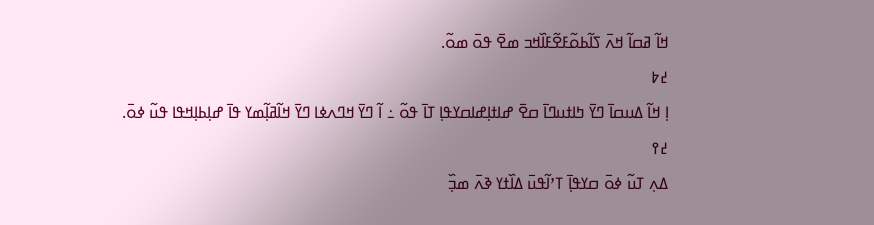ߞߊ߬ ߥߛߊ߬ ߞߍ߫ ߖߊ߬ߕߋ߬ߓߐ߬ߓߊ߰ߞߏ ߘߐ߫ ߟߋ߫ ߘߋ߬.
߄߈
ߊ߲ ߞߊ߬ ߡߎߛߊ߫ ߣߌ߫ ߤߊߙߎߣߊ߫ ߛߐ߫ ߝߊߙߊ߲ߝߊߛߌߟߊ߲ ߠߊ߫ ߟߋ߬ ߸ ߊ߬ ߣߌ߫ ߞߣߍߦߊ ߣߌ߫ ߞߊ߬ߥߊ߲߬ߘߌ ߟߊ߫ ߝߊ߲ߕߊ߲ߞߟߊ ߟߎ߬ ߦߋ߫.
߄߉
ߡߍ߲ ߠߎ߬ ߦߋ߫ ߛߌߟߊ߲߫ ߠߴߊ߬ߟߎ߫ ߡߊ߰ߙߌ ߢߍ߫ ߘߏ߲߰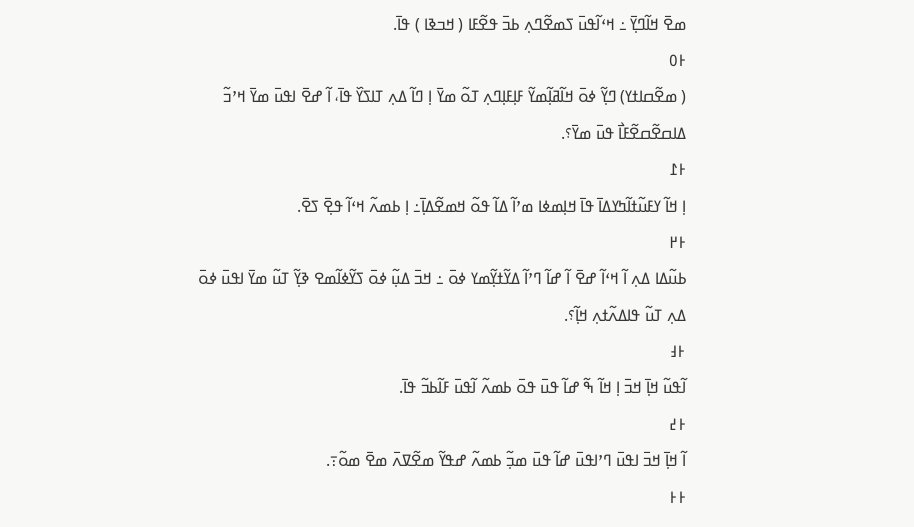ߘߐ߫ ߞߊ߬ߣߌ߲߫ ߸ ߞߵߊ߬ߟߎ߫ ߖߘߐ߬ߣߍ߲ ߕߏ߫ ߟߐ߬ߓߊ ( ߞߏߢߊ ) ߟߊ߫.
߅߀
( ߘߐ߬ߛߊߙߌ) ߣߌ߲߬ ߦߋ߫ ߞߊ߬ߥߊ߲߬ߘߌ߬ ߓߊ߲ߓߊ߲ߣߍ߲ ߠߋ߬ ߘߌ߫ ߊ߲ ߣߊ߬ ߡߍ߲ ߠߊߖߌ߰ ߟߊ߫، ߊ߬ ߝߐ߫ ߊߟߎ߫ ߘߌ߫ ߞߴߏ߬ ߡߊߛߐ߬ߛߐ߬ߓߊ߯ ߟߎ߫ ߘߌ߫؟.
߅߁
ߊ߲ ߞߊ߬ ߌߓߎ߬ߙߊ߬ߤߌߡߊ߫ ߟߊ߫ ߞߊ߲ߘߦߊ ߘߴߊ߬ ߡߊ߬ ߟߋ߬ ߞߘߐ߬ߡߊ߲߫߸ ߊ߲ ߕߘߍ߬ ߞߵߊ߬ ߟߐ߲߫ ߖߐ߫.
߅߂
ߕߎ߬ߡߊ ߡߍ߲ ߊ߬ ߞߵߊ߬ ߝߐ߫ ߊ߬ ߝߊ߬ ߣߴߊ߬ ߡߌ߬ߙߌ߲߬ߘߌ ߦߋ߫ ߸ ߞߏ߫ ߡߎ߲߬ ߦߋ߫ ߖߌ߬ߦߊ߬ߘߐ ߢߌ߲߬ ߠߎ߬ ߘߌ߫ ߊߟߎ߫ ߦߋ߫ ߡߍ߲ ߠߎ߬ ߟߊߡߍ߬ߙߍ߲ ߞߊ߲߬؟.
߅߃
ߊ߬ߟߎ߬ ߞߊ߲߫ ߞߏ߫ ߊ߲ ߞߊ߬ ߒ߬ ߝߊ߬ ߟߎ߫ ߟߋ߫ ߕߘߍ߬ ߊ߬ߟߎ߫ ߓߊ߬ߕߏ߬ ߟߊ߫.
߅߄
ߊ߬ ߞߊ߲߫ ߞߏ߫ ߊߟߎ߫ ߣߴߊߟߎ߫ ߝߊ߬ ߟߎ߫ ߘߏ߲߬ ߕߘߍ߬ ߝߟߌ߬ ߘߐ߬ߜߍ߫ ߘߐ߫ ߘߋ߬߹.
߅߅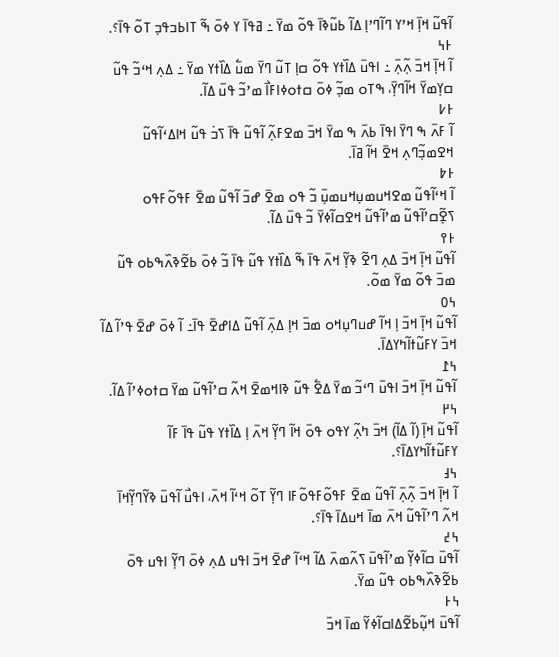ߊ߬ߟߎ߬ ߞߊ߲߫ ߞߴߌ ߣߊ߬ߣߴߊ߲ ߡߊ߬ ߕߎ߬ߢߊ߫ ߟߋ߬ ߘߌ߫ ߸ ߥߟߊ߫ ߌ ߦߋ߫ ߒ߬ ߠߊߕߏߟߏ߲ ߠߋ߬ ߟߊ߫؟.
߅߆
ߊ߬ ߞߊ߲߫ ߞߏ߫ ߍ߲߬ߍ߲߫ ߸ ߊߟߎ߫ ߡߊ߰ߙߌ ߟߋ߬ ߛߊ߲ ߠߎ߬ ߣߌ߫ ߘߎ߱ ߡߊ߰ߙߌ ߘߌ߫ ߸ ߡߍ߲ ߞߵߏ߬ ߟߎ߬ ߛߌ߲ߘߌ߫ ߞߊ߬ߣߌ߲߫، ߒߠߋ ߘߏ߲߬ ߦߋ߫ ߛߙߋߦߊߓߊ߯ ߘߴߏ߬ ߟߎ߫ ߡߊ߬.
߅߇
ߊ߬ ߓߍ߫ ߒ ߣߌ߫ ߊߟߊ߫ ߕߍ߫ ߒ ߘߌ߫ ߞߏ߫ ߘߐߓߍ߲߬ ߊ߬ߟߎ߬ ߟߊ߫ ߖߏ߭ ߟߎ߬ ߞߊߡߵߊ߬ߟߎ߬ ߞߐߘߏ߲߬ߣߍ߲ ߞߐ߫ ߞߊ߬ ߥߊ߫.
߅߈
ߊ߬ ߞߵߊ߬ߟߎ߬ ߘߐߞߎߘߎ߲ߞߎߘߎ߲߫ ߏ߬ ߟߋ ߘߐ߫ ߝߏ߫ ߊ߬ߟߎ߬ ߘߐ߫ ߓߟߋ߬ߓߟߋ ߖߐ߲߬ߛߴߊ߬ߟߎ߬ ߘߴߊ߬ߟߎ߬ ߞߐߛߊ߬ߦߌ߫ ߏ߬ ߟߎ߫ ߡߊ߬.
߅߉
ߊ߬ߟߎ߬ ߞߊ߲߫ ߞߏ߫ ߡߍ߲ ߣߐ߬ ߢߌ߲߬ ߞߍ߫ ߟߊ߫ ߒ߬ ߡߊ߰ߙߌ ߟߎ߬ ߟߊ߫ ߏ߬ ߦߋ߫ ߕߐ߬ߢߍ߰ߒߕߋ ߟߎ߬ ߘߏ߫ ߟߋ߬ ߘߌ߫ ߘߋ߬.
߆߀
ߊ߬ߟߎ߬ ߞߊ߲߫ ߞߏ߫ ߊ߲ ߞߊ߬ ߝߎߣߎ߲ߞߋ ߘߏ߫ ߞߊ߲ ߡߍ߲߫ ߊ߬ߟߎ߬ ߡߊߝߐ߫ ߟߊ߫߸ ߊ߬ ߦߋ߫ ߝߐ߫ ߟߴߊ߬ ߡߊ߬ ߞߏ߫ ߌߓߎ߬ߙߊ߬ߤߌߡߊ߫.
߆߁
ߊ߬ߟߎ߬ ߞߊ߲߫ ߞߏ߫ ߊߟߎ߫ ߣߵߏ߬ ߘߌ߫ ߡߐ߱ ߟߎ߬ ߢߊߞߘߐ߫ ߞߍ߬ ߛߴߊ߬ߟߎ߬ ߘߌ߫ ߛߙߋߦߴߊ߬ ߡߊ߬.
߆߂
ߊ߬ߟߎ߬ ߞߊ߲߫ (ߊ߬ ߡߊ߬) ߞߏ߫ ߤߍ߲߬ ߌߟߋ ߟߋ߫ ߞߊ߬ ߣߌ߲߬ ߞߍ߫ ߊ߲ ߡߊ߰ߙߌ ߟߎ߬ ߟߊ߫ ߓߊ߬ ߌߓߎ߬ߙߊ߬ߤߌߡߊ߫؟.
߆߃
ߊ߬ ߞߊ߲߫ ߞߏ߫ ߍ߲߬ߍ߲߫ ߊ߬ߟߎ߬ ߘߐ߫ ߓߟߋ߬ߓߟߋ߬ߓߊ ߣߌ߲߬ ߠߋ߬ ߞߵߊ߬ ߞߍ߫، ߊߟߎ߯ ߊ߬ߟߎ߫ ߢߌ߬ߣߌ߲߬ߞߊ߫ ߞߍ߬ ߣߴߊ߬ߟߎ߬ ߞߍ߫ ߘߊ߫ ߞߎߡߊ߫ ߟߊ߫؟.
߆߄
ߊ߬ߟߎ߫ ߛߊ߬ߦߌ߲߬ ߘߴߊ߬ߟߎ߫ ߖߍ߬ߘߍ߫ ߡߊ߬ ߞߵߊ߬ ߝߐ߫ ߞߏ߫ ߊߟߎ ߡߍ߲ ߦߋ߫ ߣߌ߲߬ ߊߟߎ ߟߋ߫ ߕߐ߬ߢߍ߰ߒߕߋ ߟߎ߬ ߘߌ߫.
߆߅
ߊ߬ߟߎ߫ ߞߎ߲߬ߕߐ߬ߡߊߛߊ߬ߦߌ߬ ߘߊ߫ ߞߏ߫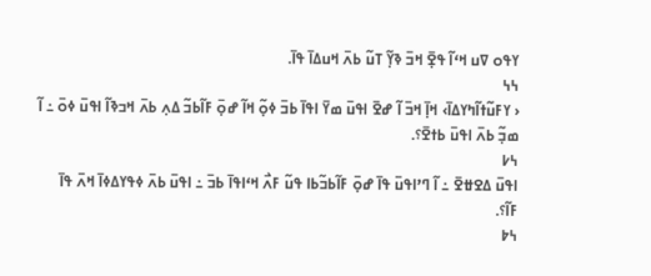ߌߟߋ ߜߎ ߞߵߊ߬ ߟߐ߲߫ ߞߏ߫ ߢߌ߲߬ ߠߎ߬ ߕߍ߫ ߞߎߡߊ߫ ߟߊ߫.
߆߆
‹ ߌߓߎ߬ߙߊ߬ߤߌߡߊ߫› ߞߊ߲߫ ߞߏ߫ ߊ߬ ߝߐ߫ ߊߟߎ߫ ߘߌ߫ ߊߟߊ߫ ߕߏ߫ ߦߋ߲߬ ߞߊ߬ ߝߋ߲߫ ߓߊ߬ߕߏ߬ ߡߍ߲ ߕߍ߫ ߞߏߢߊ߬ ߊߟߎ߫ ߦߋ߫ ߸ ߊ߬ ߘߏ߲߬ ߕߍ߫ ߊߟߎ߫ ߕߙߐ߫؟.
߆߇
ߊߟߎ߫ ߡߐߚߐ߫ ߸ ߊ߬ ߣߴߊߟߎ߫ ߟߊ߫ ߝߋ߲߫ ߓߊ߬ߕߏ߬ߕߊ ߟߎ߬ ߓߍ߯ ߞߵߊߟߊ߫ ߕߏ߫ ߸ ߊߟߎ߫ ߕߍ߫ ߦߟߌߡߦߊ߫ ߞߍ߫ ߟߊ߫ ߓߊ߬؟.
߆߈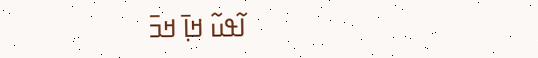ߊ߬ߟߎ߬ ߞߊ߲߫ ߞߏ߫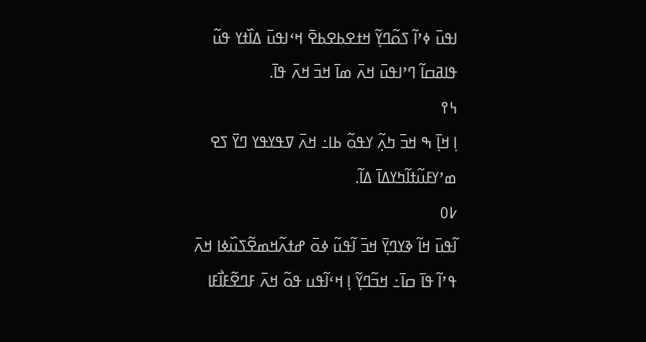ߊߟߎ߫ ߦߴߊ߬ ߖߋ߬ߣߌ߲߬ ߞߙߐߕߐߕߐ߫ ߞߵߊߟߎ߫ ߡߊ߰ߙߌ ߟߎ߬ ߟߊߥߛߊ߬ ߣߴߊߟߎ߫ ߞߍ߫ ߘߊ߫ ߞߏ߫ ߞߍ߫ ߟߊ߫.
߆߉
ߊ߲ ߞߊ߲߫ ߒ ߞߏ߫ ߤߍ߲߬ ߌߟߋ߬ ߕߊ߸ ߞߍ߫ ߜߟߌߟߌ ߣߌ߫ ߖߐ ߘߴߌߓߎ߬ߙߊ߬ߤߌߡߊ߫ ߡߊ߬.
߇߀
ߊ߬ߟߎ߫ ߞߊ߬ ߢߌߣߌ߲߫ ߞߏ߫ ߊ߬ߟߎ߬ ߦߋ߫ ߝߙߍ߬ߞߘߐ߬ߖߎ߰ߦߊ ߞߍ߫ ߟߴߊ߬ ߟߊ߫ ߛߊ߫߸ ߞߏ߬ߣߌ߲߬ ߊ߲ ߞߵߊ߬ߟߎ ߟߋ߬ ߞߍ߫ ߓߣߐ߬ߓߊ߯ߓߊ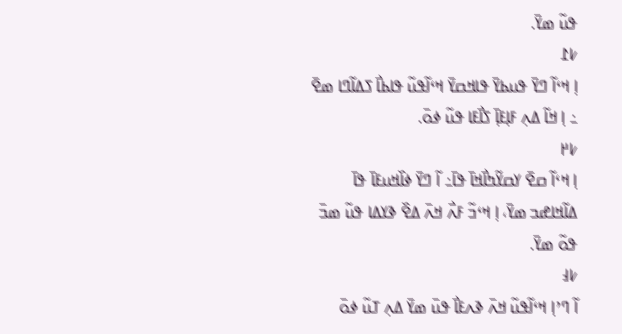ߟߎ߬ ߘߌ߫.
߇߁
ߊ߲ ߞߵߊ߬ ߣߌ߫ ߟߎߕߌ߫ ߟߊߞߛߌ߫ ߞߵߊ߬ߟߎ߬ ߟߊߕߊ߯ ߖߡߊ߬ߣߊ ߘߐ߫ ߸ ߊ߲ ߞߊ߬ ߡߍ߲ ߓߊ߲ߓߊ߲߫ ߖߊ߯ߓߊ ߟߎ߬ ߦߋ߫.
߇߂
ߊ߲ ߞߵߊ߬ ߛߐ߫ ߌߛߌ߬ߤߊ߯ߞߊ߫ ߟߊ߫߸ ߊ߬ ߣߌ߫ ߦߊ߰ߞߎߓߊ߫ ߟߊ߫ ߡߊ߬ߞߊߝߏ ߘߌ߫، ߊ߲ ߞߵߏ߬ ߓߍ߯ ߞߍ߫ ߡߐ߰ ߢߌߡߊ ߟߎ߬ ߘߏ߫ ߟߋ߬ ߘߌ߫.
߇߃
ߊ߬ ߣߴߊ߲ ߞߵߊ߬ߟߎ߬ ߞߍ߫ ߢߍߓߊ߯ ߟߎ߫ ߘߌ߫ ߡߍ߲ ߠߎ߬ ߦߋ߫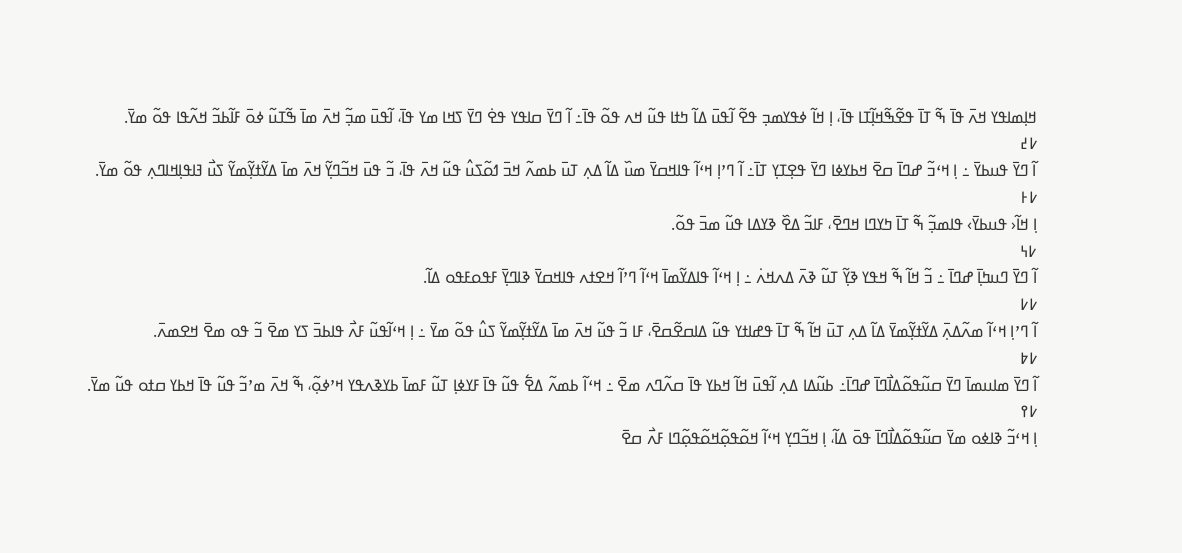ߞߊ߲ߘߊߟߌ ߞߍ߫ ߟߊ߫ ߒ߬ ߠߊ߫ ߟߐ߬ߒ߬ߞߊ߲߬ߠߊ ߟߊ߫، ߊ߲ ߞߊ߬ ߦߟߌߘߏ߲ ߟߐ߬ ߊ߬ߟߎ߫ ߡߊ߬ ߤߙߊ ߟߎ߬ ߞߍ ߟߋ߬ ߟߊ߫߸ ߊ߬ ߣߌ߫ ߛߊߟߌ ߟߐ߭ ߣߌ߫ ߖߞߊ ߘߌ ߟߊ߫، ߊ߬ߟߎ߫ ߘߏ߲߬ ߞߍ߫ ߘߊ߫ ߒ߬ߠߎ߬ ߦߋ߫ ߓߊ߬ߕߏ߬ ߞߍ߬ߟߊ ߟߋ߬ ߘߌ߫.
߇߄
ߊ߬ ߣߌ߫ ߟߎߕߌ߫ ߸ ߊ߲ ߞߵߏ߬ ߝߣߊ߫ ߛߐ߫ ߞߕߌߦߊ ߣߌ߫ ߟߐ߲ߠߌ߲ ߠߊ߫߸ ߊ߬ ߣߴߊ߲ ߞߵߊ߬ ߟߊߞߛߌ߫ ߘߎ߰ ߡߊ߬ ߡߍ߲ ߠߎ߫ ߕߘߍ߬ ߞߏ߫ ߗߋ߬ߖߎ߮ ߟߎ߬ ߞߍ߫ ߟߊ߫، ߏ߬ ߟߎ߫ ߞߏ߬ߣߌ߲߬ ߞߍ߫ ߘߊ߫ ߡߌ߬ߙߌ߲߬ߘߌ߬ ߖߎ߯ ߔߊߟߊ߲ߞߊߣߍ߲ ߟߋ߬ ߘߌ߫.
߇߅
ߊ߲ ߞߊ߬‹ ߟߎߕߌ߫› ߟߊߘߏ߲߬ ߒ߬ ߠߊ߫ ߤߌߣߊ ߞߣߐ߫، ߓߊߏ߬ ߡߐ߰ ߢߌߡߊ ߟߎ߬ ߘߏ߫ ߟߋ߬.
߇߆
ߊ߬ ߣߌ߫ ߣߎߤߊ߲߫ ߝߣߊ߫ ߸ ߏ߬ ߞߊ߬ ߒ߬ ߞߟߌ ߢߌ߲߬ ߠߎ߬ ߢߍ߫ ߡߍߞߍ߭ ߸ ߊ߲ ߞߵߊ߬ ߟߊߡߌ߬ߘߊ߫ ߞߵߊ߬ ߣߴߊ߬ ߞߐߙߍ ߟߊߞߛߌ߫ ߢߊߣߌ߲߫ ߓߟߋߓߟߋ ߡߊ߬.
߇߇
ߊ߬ ߣߴߊ߲ ߞߵߊ߬ ߘߍ߬ߡߍ߲߫ ߡߌ߬ߙߌ߲߬ߘߌ߫ ߡߊ߬ ߡߍ߲ ߠߎ߫ ߞߊ߬ ߒ߬ ߠߊ߫ ߟߝߊߙߌ ߟߎ߬ ߡߊߛߐ߬ߛߐ߫، ߓߊ ߏ߬ ߟߎ߬ ߞߍ߫ ߘߊ߫ ߡߌ߬ߙߌ߲߬ߘߌ߬ ߖߎ߮ ߟߋ߬ ߘߌ߫ ߸ ߊ߲ ߞߵߊ߬ߟߎ߬ ߓߍ߯ ߟߊߕߏ߫ ߖߌ ߘߐ߫ ߏ߬ ߟߋ ߘߐ߫ ߞߐߘߍ߫.
߇߈
ߊ߬ ߣߌ߫ ߘߊߎߘߊ߫ ߣߌ߫ ߛߎ߬ߟߋ߬ߡߊ߯ߣߊ߫ ߝߣߊ߫߸ ߕߎ߬ߡߊ ߡߍ߲ ߊ߬ߟߎ߫ ߞߊ߬ ߞߕߌ ߟߊ߫ ߛߍ߬ߣߍ ߘߐ߫ ߸ ߞߵߊ߬ ߕߘߍ߬ ߡߐ߱ ߟߎ߬ ߟߊ߫ ߓߌߦߊ߲ ߠߎ߬ ߓߘߊ߫ ߕߌߢߍߟߌ ߞߴߦߋ߲߬، ߒ߬ ߞߍ߫ ߘߴߏ߬ ߟߎ߬ ߟߊ߫ ߞߕߌ ߛߙߋ ߟߎ߬ ߘߌ߫.
߇߉
ߊ߲ ߞߵߏ߬ ߢߊߦߋ ߘߌ߫ ߛߎ߬ߟߋ߬ߡߊ߯ߣߊ߫ ߟߋ߫ ߡߊ߬، ߊ߲ ߞߏ߬ߣߌ߲ ߞߵߊ߬ ߞߋ߬ߟߋ߲߬ߞߋ߬ߟߋ߲߬ߣߊ ߓߍ߯ ߛߐ߫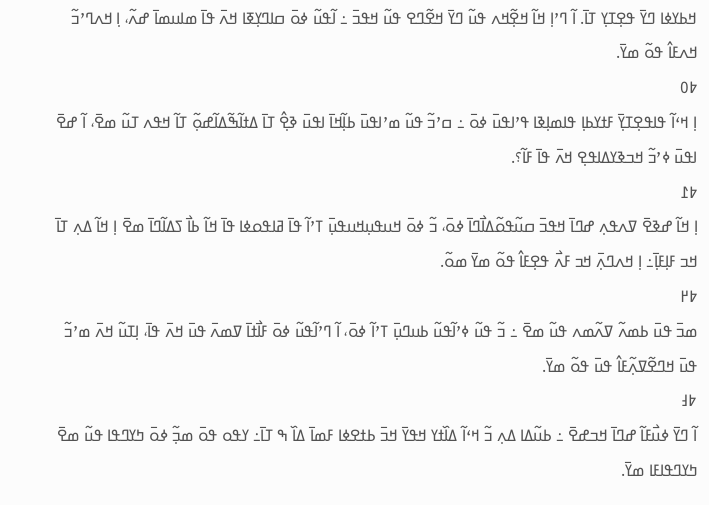ߞߕߌߦߊ ߣߌ߫ ߟߐ߲ߠߌ߲ ߠߊ߫. ߊ߬ ߣߴߊ߲ ߞߊ߬ ߞߐ߲߬ߞߍ ߟߎ߬ ߣߌ߫ ߞߐ߬ߣߐ ߟߎ߬ ߞߟߏ߫ ߸ ߊ߬ߟߎ߬ ߦߋ߫ ߛߊߣߌ߲ߧߊ ߞߍ߫ ߟߊ߫ ߘߊߎߘߊ߫ ߝߍ߬، ߊ߲ ߞߍߣߴߏ߬ ߞߍߓߊ߮ ߟߋ߬ ߘߌ߫.
߈߀
ߊ߲ ߞߵߊ߬ ߟߊߟߐ߲ߠߌ߲߫ ߓߙߌߕߊ߲ ߟߊߘߊ߲ߢߊ ߟߴߊߟߎ߫ ߦߋ߫ ߸ ߛߴߏ߬ ߟߎ߬ ߘߴߊߟߎ߫ ߕߊ߲߬ߞߊ߫ ߊߟߎ߫ ߢߐ߲߮ ߠߊ߫ ߡߙߊ߬ߒ߬ߡߊ߬ߝߋ߲߬ ߠߊ߬ ߞߟߍ ߠߎ߬ ߘߐ߫، ߊ߬ ߝߐ߫ ߊߟߎ߫ ߦߴߏ߬ ߞߏߢߌߡߊߟߐ߲ ߞߍ߫ ߟߊ߫ ߓߊ߬؟.
߈߁
ߊ߲ ߞߊ߬ ߝߢߐ߫ ߜߍߟߍ߲ ߝߣߊ߫ ߞߟߏ߫ ߛߎ߬ߟߋ߬ߡߊ߯ߣߊ߫ ߦߋ߫، ߏ߬ ߦߋ߫ ߞߎߟߎ߲ߞߎߟߎ߲߫ ߠߴߊ߬ ߟߊ߫ ߥߊߟߋߦߊ ߟߊ߫ ߞߊ߬ ߕߊ߯ ߖߡߊ߬ߣߊ߫ ߘߐ߫ ߊ߲ ߞߊ߬ ߡߍ߲ ߠߊ߫ ߞߏ ߓߊ߲ߓߊ߲߫߸ ߊ߲ ߞߍߣߍ߲߫ ߞߏ ߓߍ߯ ߟߐ߲ߓߊ߮ ߟߋ߬ ߘߌ߫ ߘߋ߬.
߈߂
ߘߏ߫ ߟߎ߫ ߕߘߍ߬ ߜߍ߬ߘߍ ߟߎ߬ ߘߐ߫ ߸ ߏ߬ ߟߎ߬ ߦߴߊ߬ߟߎ߬ ߕߎߣߎ߲߫ ߠߴߊ߬ ߦߋ߫، ߊ߬ ߣߴߊ߬ߟߎ߬ ߦߋ߫ ߓߊ߯ߙߊ߫ ߜߘߍ߫ ߟߎ߫ ߞߍ߫ ߟߊ߫، ߊ߲ߠߎ߬ ߞߍ߫ ߘߴߏ߬ ߟߎ߫ ߞߣߐ߬ߜߍ߲߬ߓߊ߮ ߟߎ߫ ߟߋ߬ ߘߌ߫.
߈߃
ߊ߬ ߣߌ߫ ߦߎ߯ߓߊ߬ ߝߣߊ߫ ߞߏߝߐ߫ ߸ ߕߎ߬ߡߊ ߡߍ߲ ߏ߬ ߞߵߊ߬ ߡߊ߰ߙߌ ߞߟߌ߫ ߞߏ߫ ߕߙߐߦߊ ߓߘߊ߫ ߡߊ߰ ߒ ߠߊ߫߸ ߌߟߋ ߟߋ߫ ߘߏ߲߬ ߦߋ߫ ߤߌߣߟߊ ߟߎ߬ ߘߐ߫ ߤߌߣߟߊߓߊ ߘߌ߫.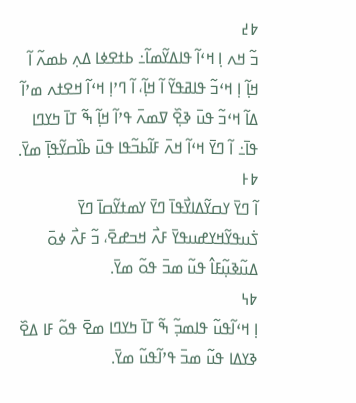߈߄
ߏ߬ ߞߍ ߊ߲ ߞߵߊ߬ ߟߊߡߌ߬ߘߊ߬߸ ߕߙߐߦߊ ߡߍ߲ ߕߘߍ߬ ߊ߬ ߞߊ߲߬ ߊ߲ ߞߵߏ߬ ߟߊߥߟߌ߬ ߊ߬ ߞߊ߲߬، ߊ߬ ߣߴߊ߲ ߞߵߊ߬ ߞߐߙߍ ߘߴߊ߬ ߡߊ߬ ߞߵߏ߬ ߟߎ߫ ߢߐ߲߰ ߜߘߍ߫ ߟߴߊ߬ ߞߊ߲߬ ߒ߬ ߠߊ߫ ߤߌߣߊ ߟߊ߫߸ ߊ߬ ߣߌ߫ ߞߵߊ߬ ߞߍ߫ ߓߊ߬ߕߏ߬ߟߊ ߟߎ߫ ߕߊ߰ߛߌ߬ߟߊ߲߫ ߘߌ߫.
߈߅
ߊ߬ ߣߌ߫ ߌߛߌ߬ߡߊߌ߯ߟߊ߫ ߣߌ߫ ߌߘߙߌ߬ߛߊ߫ ߣߌ߫ ߖ߭ߎߟߌ߬ߞߌߝߎߟߌ߫ ߓߍ߯ ߞߏߝߐ߫، ߏ߬ ߓߍ߯ ߦߋ߫ ߡߎ߬ߢߎ߲߬ߓߊ߮ ߟߎ߬ ߘߏ߫ ߟߋ߬ ߘߌ߫.
߈߆
ߊ߲ ߞߵߊ߬ߟߎ߬ ߟߊߘߏ߲߬ ߒ߬ ߠߊ߫ ߤߌߣߊ ߘߐ߫ ߟߋ߬ ߓߊ ߡߐ߰ ߢߌߡߊ ߟߎ߬ ߘߏ߫ ߟߴߊ߬ߟߎ߬ ߘߌ߫.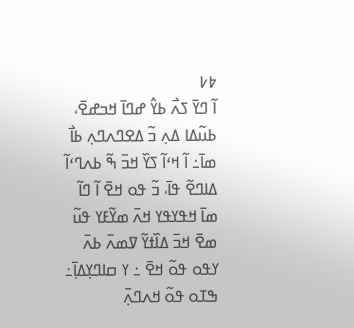߈߇
ߊ߬ ߣߌ߫ ߖߍ߯ ߕߌ߮ ߝߣߊ߫ ߞߏߝߐ߫، ߕߎ߬ߡߊ ߡߍ߲ ߏ߬ ߡߐߣߍߣߍ߲ ߕߊ߯ ߘߊ߫߸ ߊ߬ ߞߵߊ߬ ߖߌ߰ ߞߏ߫ ߒ߬ ߕߍߣߵߊ߬ ߡߊߣߐ߬ ߟߊ߫، ߏ߬ ߟߋ ߞߐ߫ ߊ߬ ߣߊ߬ ߘߊ߫ ߞߟߌߟߌ ߞߍ߫ ߘߌ߬ߓߌ ߟߎ߬ ߘߐ߫ ߞߏ߫ ߡߊ߰ߙߌ߬ ߜߘߍ߫ ߕߍ߫ ߌߟߋ ߟߋ߬ ߞߐ߫ ߸ ߌ ߛߊߣߌ߲ߡߊ߲߫߸ ߒߠߋ ߟߋ߬ ߞߍߣߍ߲߫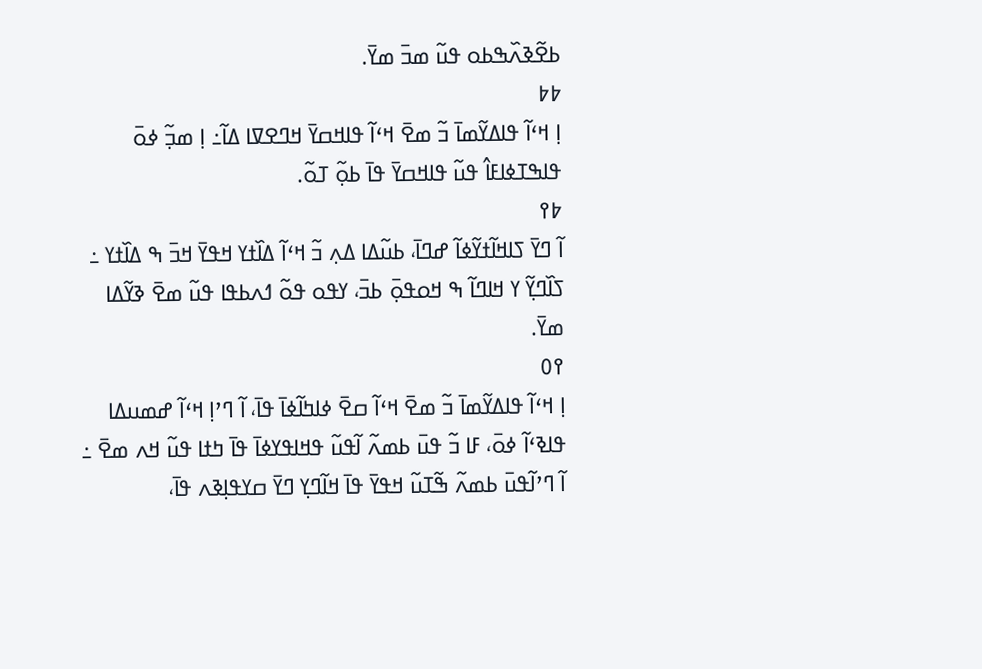ߕߐ߬ߢߍ߰ߒߕߋ ߟߎ߬ ߘߏ߫ ߘߌ߫.
߈߈
ߊ߲ ߞߵߊ߬ ߟߊߡߌ߬ߘߊ߫ ߏ߬ ߘߐ߫ ߞߵߊ߬ ߟߊߞߛߌ߫ ߞߣߐߜߊ ߡߊ߬߸ ߊ߲ ߘߏ߲߬ ߦߋ߫ ߟߊߒߠߦߊߓߊ߮ ߟߎ߬ ߟߊߞߛߌ߫ ߟߊ߫ ߕߋ߲߬ ߠߋ߬.
߈߉
ߊ߬ ߣߌ߫ ߖߊߞߊ߬ߙߌ߬ߦߊ߬ ߝߣߊ߫، ߕߎ߬ߡߊ ߡߍ߲ ߏ߬ ߞߵߊ߬ ߡߊ߰ߙߌ ߞߟߌ߫ ߞߏ߫ ߒ ߡߊ߰ߙߌ ߸ ߖߊ߰ߣߌ߲߬ ߌ ߞߊߣߊ߬ ߒ ߞߋߟߋ߲߫ ߕߏ߫، ߌߟߋ ߟߋ߬ ߗߍߕߟߊ ߟߎ߬ ߘߐ߫ ߢߌ߬ߡߊ ߘߌ߫.
߉߀
ߊ߲ ߞߵߊ߬ ߟߊߡߌ߬ߘߊ߫ ߏ߬ ߘߐ߫ ߞߵߊ߬ ߛߐ߫ ߦߊߤߊ߬ߦߊ߫ ߟߊ߫، ߊ߬ ߣߴߊ߲ ߞߵߊ߬ ߝߘߎߡߊ ߟߊߢߵߊ߬ ߦߋ߫، ߓߊ ߏ߬ ߟߎ߫ ߕߘߍ߬ ߊ߬ߟߎ߬ ߟߞߊߟߌߦߊ߫ ߟߊ߫ ߤߙߊ ߟߎ߬ ߞߍ ߘߐ߫ ߸ ߊ߬ ߣߴߊ߬ߟߎ߫ ߕߘߍ߬ ߒ߬ߠߎ߬ ߞߟߌ߫ ߟߊ߫ ߞߊ߬ߣߌ߲ ߣߌ߫ ߛߌߟߊ߲ߢߍ ߟߊ߫،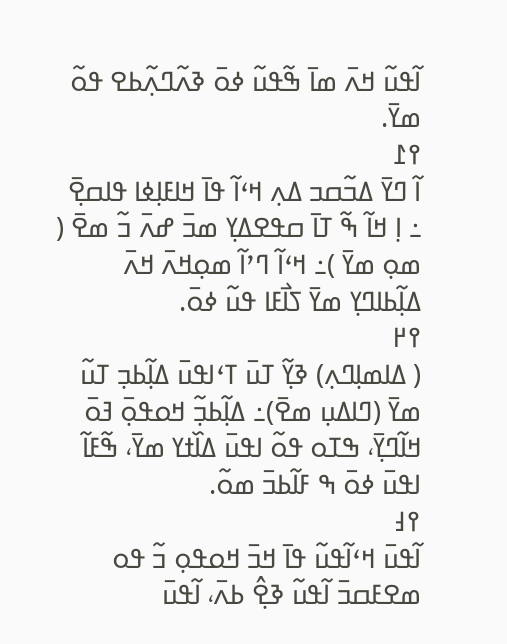ߊ߬ߟߎ߬ ߞߍ߫ ߘߊ߫ ߒ߬ߟߎ߬ ߦߋ߫ ߢߍ߬ߣߍ߲߬ߕߐ ߟߋ߬ ߘߌ߫.
߉߁
ߊ߬ ߣߌ߫ ߡߏ߬ߛߏ ߡߍ߲ ߞߵߊ߬ ߟߊ߫ ߞߊߓߊ߲ߦߊ ߟߊߛߐ߲߫ ߸ ߊ߲ ߞߊ߬ ߒ߬ ߠߊ߫ ߛߟߐߡߌ߲ ߘߏ߫ ߝߍ߫ ߏ߬ ߘߐ߫ ( ߘߋ߲ ߘߌ߫ )߸ ߞߵߊ߬ ߣߴߊ߬ ߘߋ߲ߞߍ߫ ߞߍ߫ ߡߊ߲߬ߕߊߣߌ߲ ߘߌ߫ ߖߊ߯ߓߊ ߟߎ߬ ߦߋ߫.
߉߂
( ߡߊߘߊ߲ߣߍ߲) ߢߌ߲߬ ߠߎ߫ ߠߵߊߟߎ߫ ߡߊ߲߬ߕߏ߲ ߠߎ߬ ߘߌ߫ (ߣߊߡߎ߲ ߘߐ߫)߸ ߡߊ߲߬ߕߏ߲߬ ߞߋߟߋ߲߫ ߔߋ߫ ߞߊ߬ߣߌ߲߫، ߒߠߋ ߟߋ߬ ߊߟߎ߫ ߡߊ߰ߙߌ ߘߌ߫، ߒ߬ߓߊ߬ ߊߟߎ߫ ߦߋ߫ ߒ ߓߊ߬ߕߏ߫ ߘߋ߬.
߉߃
ߊ߬ߟߎ߫ ߞߵߊ߬ߟߎ߬ ߟߊ߫ ߞߏ߫ ߞߋߟߋ߲ ߏ߬ ߟߋ ߘߐߓߛߏ߫ ߊ߬ߟߎ߬ ߢߐ߲߮ ߕߍ߫، ߊ߬ߟߎ߫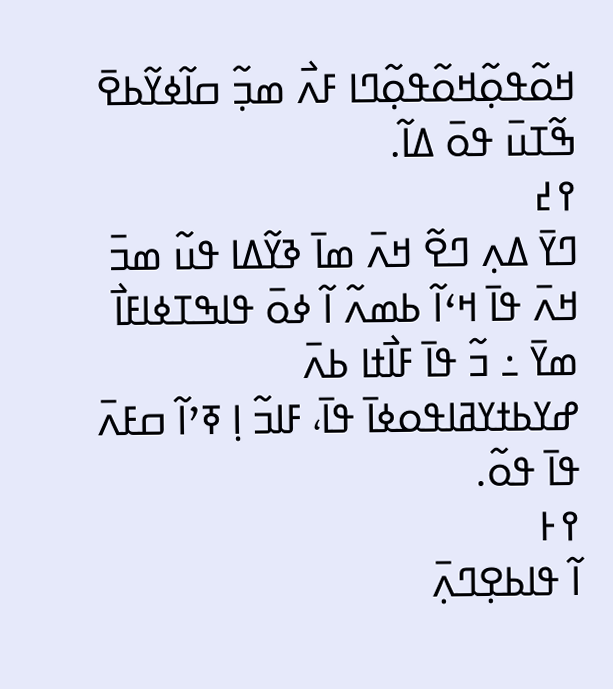ߞߋ߬ߟߋ߲߬ߞߋ߬ߟߋ߲߬ߣߊ ߓߍ߯ ߘߏ߲߬ ߛߊ߬ߦߌ߬ߕߐ߫ ߒ߬ߠߎ߫ ߟߋ߫ ߡߊ߬.
߉߄
ߣߌ߫ ߡߍ߲ ߣߐ߬ ߞߍ߫ ߘߊ߫ ߢߌ߬ߡߊ ߟߎ߬ ߘߏ߫ ߞߍ߫ ߟߊ߫ ߞߵߊ߬ ߕߘߍ߬ ߊ߬ ߦߋ߫ ߟߊߒߠߦߊߓߊ߯ ߘߌ߫ ߸ ߏ߬ ߟߊ߫ ߓߊ߯ߙߊ ߕߍ߫ ߝߌߕߙߌߥߊߟߋߦߊ߫ ߟߊ߫، ߓߊߏ߬ ߊ߲ ߧߴߊ߬ ߛߓߍ߫ ߟߊ߫ ߟߋ߬.
߉߅
ߊ߬ ߟߊߕߐ߲ߣߍ߲߫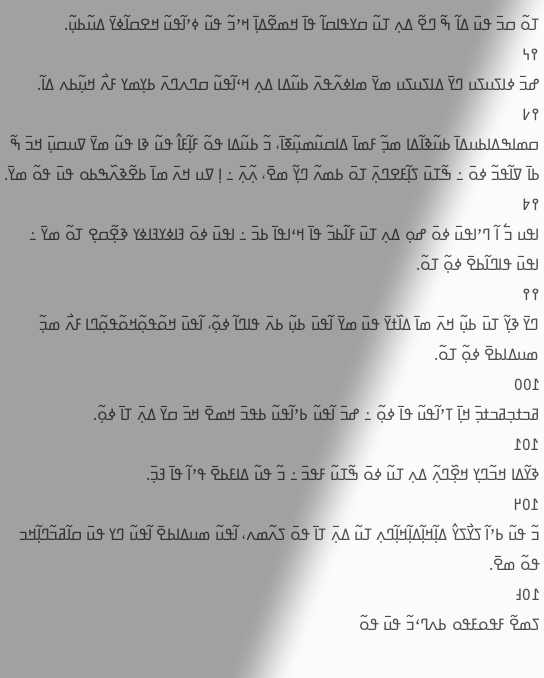ߠߋ߬ ߛߏ߫ ߟߎ߫ ߡߊ߬ ߒ߬ ߣߐ߬ ߡߍ߲ ߠߎ߬ ߛߌߟߊߛߊ߬ ߟߊ߫ ߞߘߐ߬ߡߊ߲߫ ߞߴߏ߬ ߟߎ߬ ߦߴߊ߬ߟߎ߬ ߞߐߛߊ߬ߦߌ߫ ߡߎ߬ߕߎ߲߬.
߉߆
ߝߏ߫ ߦߊߖߎߖߎ ߣߌ߫ ߡߊߖߎߖߎ ߘߌ߫ ߘߊߦߍ߬ߟߍ߫ ߕߎ߬ߡߊ ߡߍ߲ ߞߵߊ߬ߟߎ߬ ߛߣߍߣߍ߫ ߕߌ߲ߘߌ ߓߍ߯ ߞߎ߲߬ߕߍ ߡߊ߬.
߉߇
ߛߘߊߒߡߊߕߎߡߊ߫ ߕߎ߬ߢߊ߬ߡߊ ߘߏ߲߬ ߓߘߊ߫ ߡߊߛߎ߬ߘߎ߲߬ߧߊ߫، ߏ߬ ߕߎ߬ߡߊ ߟߋ߬ ߓߊ߲߬ߓߊ߮ ߟߎ߬ ߢߊ ߟߎ߬ ߘߌ߫ ߜߎߛߎ߲߫ ߞߏ߫ ߒ߬ ߕߊ߫ ߜߊ߬ߟߏ߬ ߦߋ߫ ߸ ߒ߬ߠߎ߫ ߖߊ߲߬ߓߐߣߍ߲߫ ߠߋ߫ ߕߘߍ߬ ߣߌ߲߬ ߘߐ߫، ߍ߲߬ߍ߲߫ ߸ ߊ߲ ߜߎ ߞߍ߫ ߘߊ߫ ߕߐ߬ߢߍ߰ߒߕߋ ߟߎ߫ ߟߋ߬ ߘߌ߫.
߉߈
ߊߟߎ ߏ߱ ߊ߬ ߣߴߊߟߎ߫ ߦߋ߫ ߝߋ߲ ߡߍ߲ ߠߎ߫ ߓߊ߬ߕߏ߬ ߟߊ߫ ߞߵߊߟߊ߫ ߕߏ߫ ߸ ߊߟߎ߫ ߦߋ߫ ߔߊߦߌߔߊߦߌ ߢߐ߲߬ߛߐ߲ ߠߋ߬ ߘߌ߫ ߸ ߊߟߎ߫ ߟߊߣߊ߬ߕߐ߫ ߦߋ߲߬ ߠߋ߬.
߉߉
ߣߌ߫ ߢߌ߲߬ ߠߎ߫ ߕߎ߲߬ ߞߍ߫ ߘߊ߫ ߡߊ߰ߙߌ߫ ߟߎ߫ ߘߌ߫ ߊ߬ߟߎ߫ ߕߎ߲߬ ߕߍ߫ ߟߊߣߊ߬ ߦߋ߲߬، ߊ߬ߟߎ߫ ߞߋ߬ߟߋ߲߬ߞߋ߬ߟߋ߲߬ߣߊ ߓߍ߯ ߘߏ߲߬ ߘߎߡߊߕߐ߫ ߦߋ߲߬ ߠߋ߬.
߁߀߀
ߥߏߙߏ߲ߥߏߙߏ߲߫ ߞߊ߲߫ ߠߴߊ߬ߟߎ߬ ߟߊ߫ ߦߋ߲߬ ߸ ߝߏ߫ ߊ߬ߟߎ߬ ߕߴߊ߬ߟߎ߬ ߕߟߏ߫ ߞߘߐ߫ ߞߏ߫ ߛߌ߫ ߡߍ߲߫ ߠߊ߫ ߦߋ߲߬.
߁߀߁
ߢߌ߬ߡߊ ߞߏ߬ߣߌ߲ ߞߐ߲߰ߣߍ߲߬ ߡߍ߲ ߠߎ߬ ߦߋ߫ ߒ߬ߠߎ߬ ߓߟߏ߫ ߸ ߏ߬ ߟߎ߬ ߡߊߓߕߐ߫ ߟߴߊ߬ ߟߊ߫ ߔߏ߲߫.
߁߀߂
ߏ߬ ߟߎ߬ ߕߴߊ߬ ߖߌ߯ߖߌ߮ ߡߊ߲߬ߞߊ߲߬ߡߊ߲߬ߞߊ߲߬ߣߍ߲ ߠߎ߬ ߡߍ߲߫ ߠߊ߫ ߟߋ߫ ߖߍ߬ߘߍ، ߊ߬ߟߎ߬ ߘߎߡߊߕߐ߫ ߊ߬ߟߎ߬ ߣߌ ߟߎ߫ ߛߊ߬ߥߏ߬ߣߊ߲߬ߞߏ ߟߋ߬ ߘߐ߫.
߁߀߃
ߖߘߐ߬ ߓߟߋߓߟߋ ߕߍߣߵߏ߬ ߟߎ߫ ߟߋ߬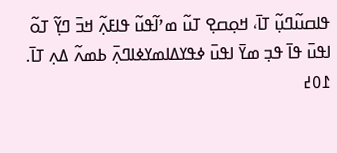ߟߊߛߎ߬ߣߎ߲߬ ߠߊ߫، ߞߋ߲ߛߐ߲ ߠߎ߬ ߘߴߊ߬ߟߎ߬ ߟߊߓߍ߲߬ ߞߏ߫ ߣߌ߲߬ ߠߋ߬ ߊߟߎ߫ ߟߊ߫ ߟߏ߲ ߘߌ߫ ߊߟߎ߫ ߦߟߌߡߊߘߌߦߊߣߍ߲߫ ߕߘߍ߬ ߡߍ߲ ߠߊ߫.
߁߀߄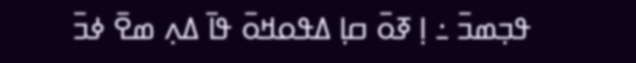ߟߏ߲ߘߏ߫ ߸ ߊ߲ ߧߋ߫ ߛߊ߲ ߡߟߋߞߋ߫ ߟߊ߫ ߡߍ߲ ߘߐ߫ ߦߏ߫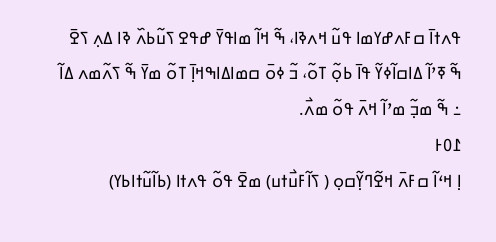ߟߍߙߊ߫ ߛߓߍߝߌߘߊ ߟߎ߬ ߞߍߢߊ، ߒ߬ ߞߊ߬ ߘߊߟߌ߫ ߝߟߐ ߖߎ߬ߕߍ߰ ߢߊ ߡߍ߲ ߖߐ߫ ߒ߬ ߧߴߊ߬ ߡߊߛߊ߬ߦߌ߬ ߟߊ߫ ߕߋ߲߬ ߠߋ߬، ߏ߬ ߦߋ߫ ߛߘߊߡߊߒߞߊ߲߫ ߠߋ߬ ߘߌ߫ ߒ߬ ߖߍ߬ߘߍ ߡߊ߬ ߸ ߒ߬ ߘߏ߲߬ ߘߴߊ߬ ߞߍ߫ ߟߋ߬ ߘߍ߯.
߁߀߅
ߊ߲ ߞߵߊ߬ ߛߓߍ߫ ߞߐ߬ߣߌ߲߬ߛߋ߲ ( ߖߊ߬ߓߎ߯ߙߎ) ߘߐ߫ ߟߋ߬ ߟߍߙߊ (ߕߊ߬ߎ߬ߙߊߕߌ)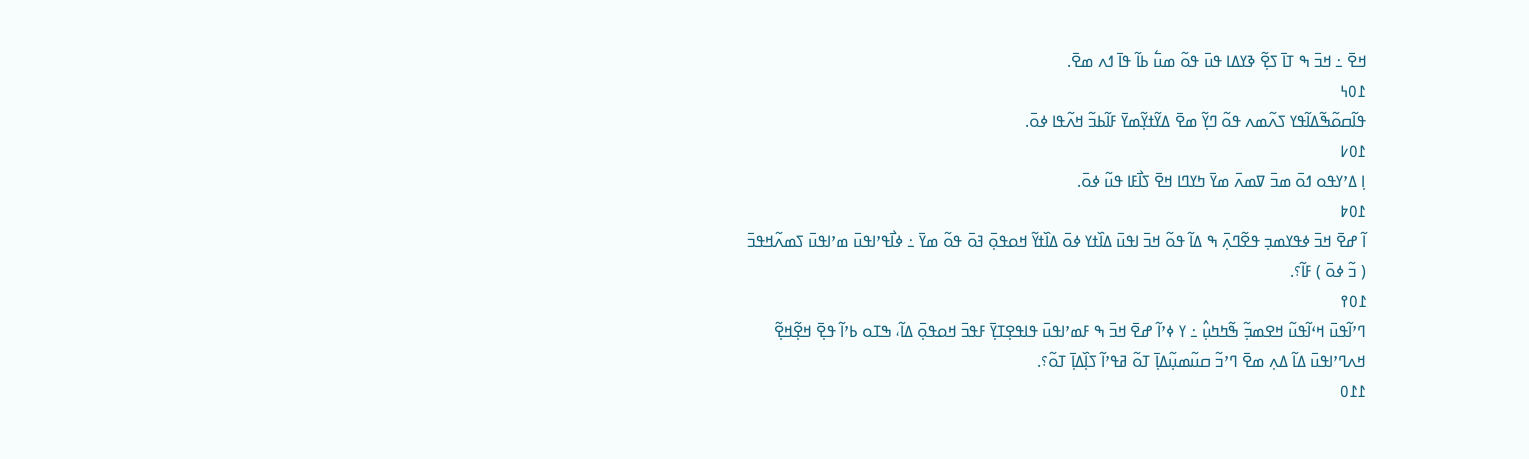ߞߐ߫ ߸ ߞߏ߫ ߒ ߠߊ߫ ߖߐ߲߬ ߢߌߡߊ ߟߎ߫ ߟߋ߬ ߘߎ߱ ߕߊ߬ ߟߊ߫ ߗߍ ߘߐ߫.
߁߀߆
ߟߊ߬ߛߋ߬ߒ߬ߡߊ߬ߟߌ ߖߍ߬ߘߍ ߟߋ߬ ߣߌ߲߬ ߘߐ߫ ߡߌ߬ߙߌ߲߬ߘߌ߫ ߓߊ߬ߕߏ߬ ߞߍ߬ߟߊ ߦߋ߫.
߁߀߇
ߊ߲ ߡߴߌߟߋ ߗߋ߫ ߘߏ߫ ߜߘߍ߫ ߘߌ߫ ߤߌߣߊ ߞߐ߫ ߖߊ߯ߓߊ ߟߎ߬ ߦߋ߫.
߁߀߈
ߊ߬ ߝߐ߫ ߞߏ߫ ߦߟߌߘߏ߲ ߟߐ߬ߣߍ߲߫ ߒ ߡߊ߬ ߟߋ߬ ߞߏ߫ ߊߟߎ߫ ߡߊ߰ߙߌ ߦߋ߫ ߡߊ߰ߙߌ߬ ߞߋߟߋ߲߫ ߔߋ߫ ߟߋ߬ ߘߌ߫ ߸ ߦߊ߯ߟߴߊߟߎ߫ ߘߴߊߟߎ߫ ߖߘߍ߬ߞߟߏ߫ ( ߏ߬ ߦߋ߫ ) ߓߊ߬؟.
߁߀߉
ߣߴߊ߬ߟߎ߫ ߞߵߊ߬ߟߎ߬ ߞߐߘߏ߲߬ ߒ߬ߤߤߎ߲߮ ߸ ߌ ߦߴߊ߬ ߝߐ߫ ߞߏ߫ ߒ ߓߘߴߊߟߎ߫ ߟߊߟߐ߲ߠߌ߲߫ ߓߟߏ߫ ߞߋߟߋ߲߫ ߡߊ߬، ߒߠߋ ߕߴߊ߬ ߟߐ߲߫ ߞߐ߲߬ߞߐ߲߬ ߞߍߣߴߊߟߎ߫ ߡߊ߬ ߡߍ߲ ߘߐ߫ ߣߴߏ߬ ߛߎ߬ߘߎ߲߬ߡߊ߲߫ ߠߋ߬ ߥߟߴߊ߬ ߖߊ߲߰ߡߊ߲߫ ߠߋ߬؟.
߁߁߀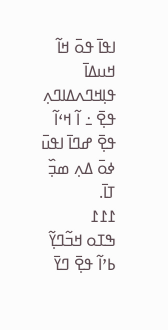ߊߟߊ߫ ߟߋ߫ ߞߊ߬ ߞߎߡߊ߫ ߟߊ߲ߞߣߍߡߊߣߍ߲ ߟߐ߲߫ ߸ ߊ߬ ߞߵߊ߬ ߟߐ߲߫ ߝߣߊ߫ ߊߟߎ߫ ߦߋ߫ ߡߍ߲ ߘߏ߲߰ ߠߊ߫.
߁߁߁
ߒߠߋ ߞߏ߬ߣߌ߲߬ ߕߴߊ߬ ߟߐ߲߫ ߣߌ߫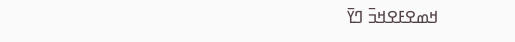ߞߘߐߓߐߞߏ߫ ߣߌ߫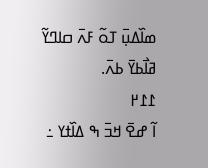ߘߊ߰ߡߎ߲߫ ߠߋ߬ ߓߍ߫ ߛߊߣߌ߬ ߥߊ߯ߕߌ߫ ߕߍ߫.
߁߁߂
ߊ߬ ߝߐ߫ ߞߏ߫ ߒ ߡߊ߰ߙߌ ߸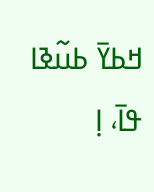ߞߕߌ߫ ߕߎ߬ߢߊ ߟߊ߫، ߊ߲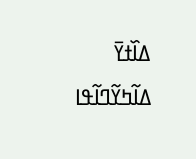ߡߊ߰ߙߌ߫ ߡߊ߬ߤߌ߬ߣߊ߬ߟߊ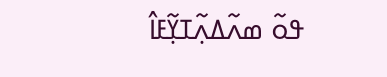ߟߋ߬ ߘߍ߬ߡߍ߲߬ߠߌ߲߬ߓߊ߮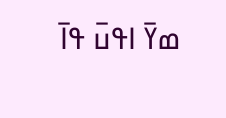ߘߌ߫ ߊߟߎ߫ ߟߊ߫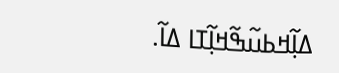ߡߊ߲߬ߞߕߎ߬ߒ߬ߞߊ߲߬ߠߊ ߡߊ߬.